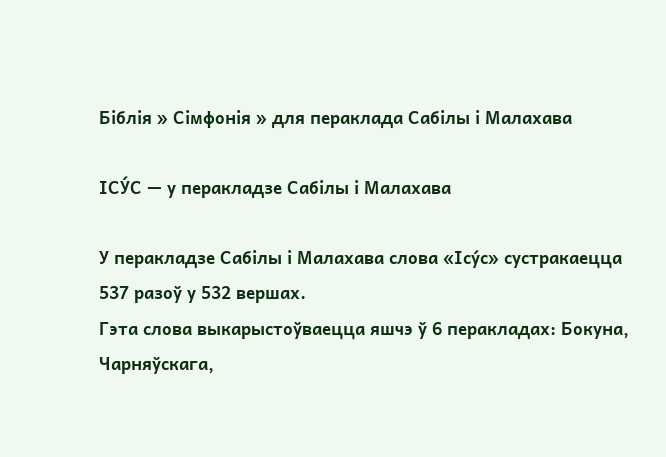Біблія » Сімфонія » для пераклада Сабілы і Малахава

ІСУ́С — у перакладзе Сабілы і Малахава

У перакладзе Сабілы і Малахава слова «Ісу́с» сустракаецца 537 разоў у 532 вершах.
Гэта слова выкарыстоўваецца яшчэ ў 6 перакладах: Бокуна, Чарняўскага,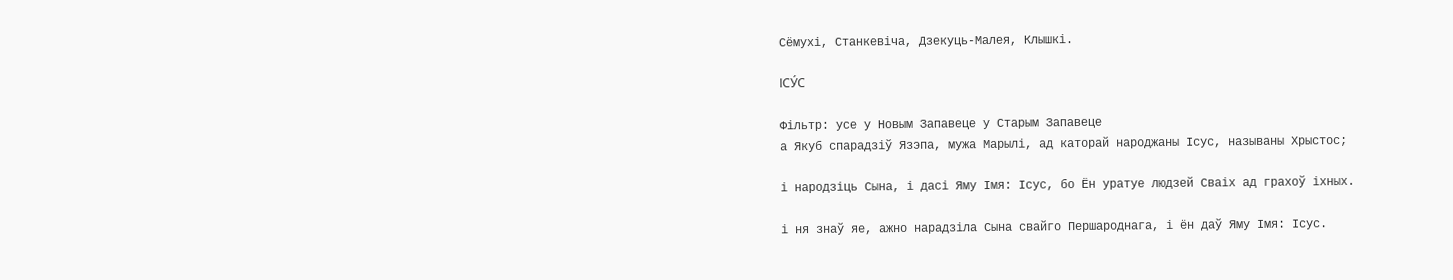Сёмухі, Станкевіча, Дзекуць-Малея, Клышкi.

ІСУ́С

Фільтр: усе у Новым Запавеце у Старым Запавеце
а Якуб спарадзіў Язэпа, мужа Марылі, ад каторай народжаны Ісус, называны Хрыстос;

і народзіць Сына, і дасі Яму Імя: Ісус, бо Ён уратуе людзей Сваіх ад грахоў іхных.

і ня знаў яе, ажно нарадзіла Сына свайго Першароднага, і ён даў Яму Імя: Ісус.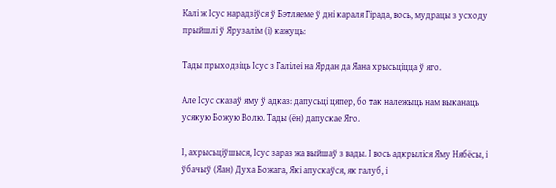Калі ж Ісус нарадзіўся ў Бэтляеме ў дні караля Гірада, вось, мудрацы з усходу прыйшлі ў Ярузалім (і) кажуць:

Тады прыходзіць Ісус з Галілеі на Ярдан да Яана хрысьціцца ў яго.

Але Ісус сказаў яму ў адказ: дапусьці цяпер, бо так належыць нам выканаць усякую Божую Волю. Тады (ён) дапускае Яго.

І, ахрысьціўшыся, Ісус зараз жа выйшаў з вады. І вось адкрыліся Яму Нябёсы, і ўбачыў (Яан) Духа Божага, Які апускаўся, як галуб, і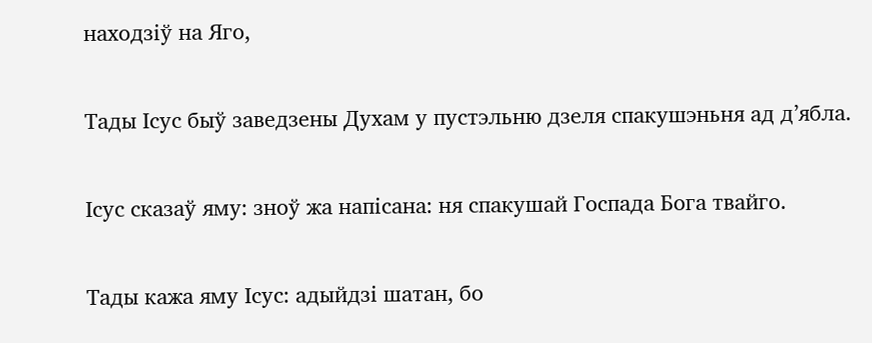находзіў на Яго,

Тады Ісус быў заведзены Духам у пустэльню дзеля спакушэньня ад д’ябла.

Ісус сказаў яму: зноў жа напісана: ня спакушай Госпада Бога твайго.

Тады кажа яму Ісус: адыйдзі шатан, бо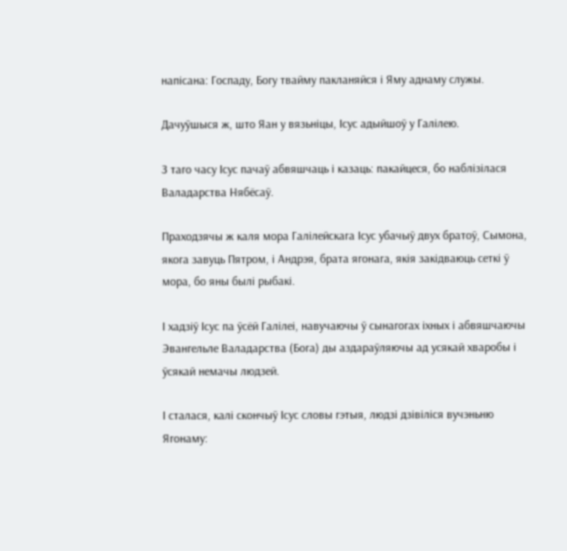напісана: Госпаду, Богу твайму пакланяйся і Яму аднаму служы.

Дачуўшыся ж, што Яан у вязьніцы, Ісус адыйшоў у Галілею.

З таго часу Ісус пачаў абвяшчаць і казаць: пакайцеся, бо наблізілася Валадарства Нябёсаў.

Праходзячы ж каля мора Галілейскага Ісус убачыў двух братоў, Сымона, якога завуць Пятром, і Андрэя, брата ягонага, якія закідваюць сеткі ў мора, бо яны былі рыбакі.

І хадзіў Ісус па ўсёй Галілеі, навучаючы ў сынагогах іхных і абвяшчаючы Эвангельле Валадарства (Бога) ды аздараўляючы ад усякай хваробы і ўсякай немачы людзей.

І сталася, калі скончыў Ісус словы гэтыя, людзі дзівіліся вучэньню Ягонаму: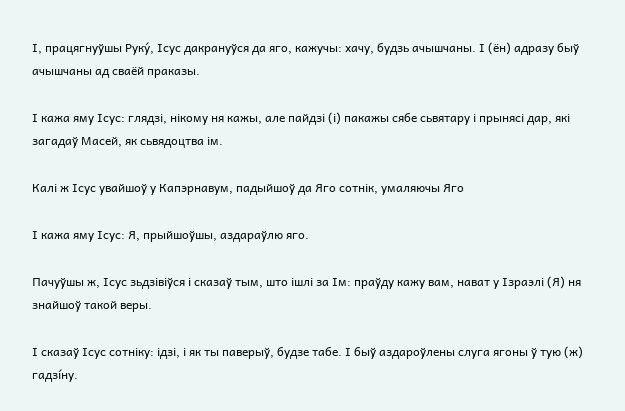І, працягнуўшы Руку́, Ісус дакрануўся да яго, кажучы: хачу, будзь ачышчаны. І (ён) адразу быў ачышчаны ад сваёй праказы.

І кажа яму Ісус: глядзі, нікому ня кажы, але пайдзі (і) пакажы сябе сьвятару і прынясі дар, які загадаў Масей, як сьвядоцтва ім.

Калі ж Ісус увайшоў у Капэрнавум, падыйшоў да Яго сотнік, умаляючы Яго

І кажа яму Ісус: Я, прыйшоўшы, аздараўлю яго.

Пачуўшы ж, Ісус зьдзівіўся і сказаў тым, што ішлі за Ім: праўду кажу вам, нават у Ізраэлі (Я) ня знайшоў такой веры.

І сказаў Ісус сотніку: ідзі, і як ты паверыў, будзе табе. І быў аздароўлены слуга ягоны ў тую (ж) гадзíну.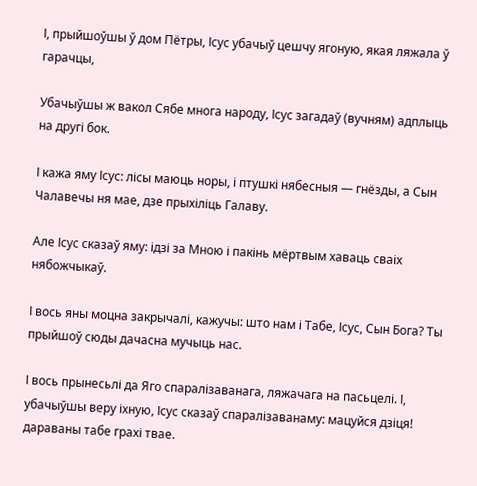І, прыйшоўшы ў дом Пётры, Ісус убачыў цешчу ягоную, якая ляжала ў гарачцы,

Убачыўшы ж вакол Сябе многа народу, Ісус загадаў (вучням) адплыць на другі бок.

І кажа яму Ісус: лісы маюць норы, і птушкі нябесныя — гнёзды, а Сын Чалавечы ня мае, дзе прыхіліць Галаву.

Але Ісус сказаў яму: ідзі за Мною і пакінь мёртвым хаваць сваіх нябожчыкаў.

І вось яны моцна закрычалі, кажучы: што нам і Табе, Ісус, Сын Бога? Ты прыйшоў сюды дачасна мучыць нас.

І вось прынесьлі да Яго спаралізаванага, ляжачага на пасьцелі. І, убачыўшы веру іхную, Ісус сказаў спаралізаванаму: мацуйся дзіця! дараваны табе грахі твае.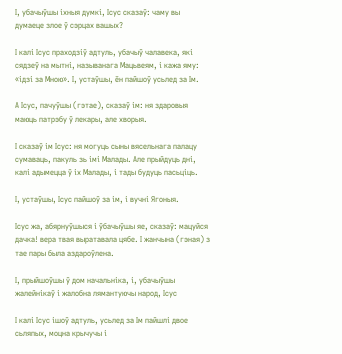І, убачыўшы іхныя думкі, Ісус сказаў: чаму вы думаеце злое ў сэрцах вашых?

І калі Ісус праходзіў адтуль, убачыў чалавека, які сядзеў на мытні, называнага Мацьвеям, і кажа яму: «ідзі за Мною». І, устаўшы, ён пайшоў усьлед за Ім.

А Ісус, пачуўшы (гэтае), сказаў ім: ня здаровыя маюць патрэбу ў лекары, але хворыя.

І сказаў ім Ісус: ня могуць сыны вясельнага палацу сумаваць, пакуль зь імі Малады. Але прыйдуць дні, калі адымецца ў іх Малады, і тады будуць пасьціць.

І, устаўшы, Ісус пайшоў за ім, і вучні Ягоныя.

Ісус жа, абярнуўшыся і ўбачыўшы яе, сказаў: мацуйся дачка! вера твая выратавала цябе. І жанчына (гэная) з тае пары была аздароўлена.

І, прыйшоўшы ў дом начальніка, і, убачыўшы жалейнікаў і жалобна лямантуючы народ, Ісус

І калі Ісус ішоў адтуль, усьлед за Ім пайшлі двое сьляпых, моцна крычучы і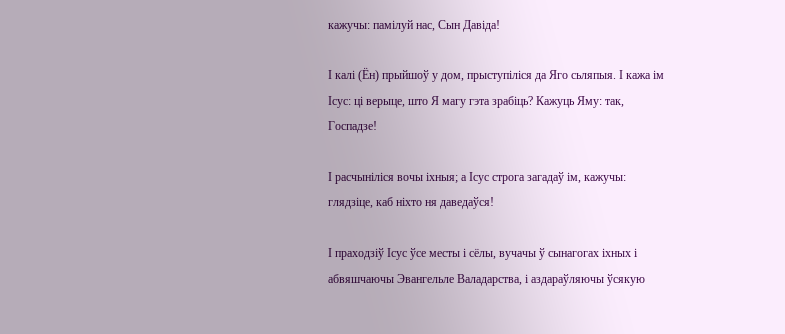кажучы: памілуй нас, Сын Давіда!

І калі (Ён) прыйшоў у дом, прыступіліся да Яго сьляпыя. І кажа ім Ісус: ці верыце, што Я магу гэта зрабіць? Кажуць Яму: так, Госпадзе!

І расчыніліся вочы іхныя; а Ісус строга загадаў ім, кажучы: глядзіце, каб ніхто ня даведаўся!

І праходзіў Ісус ўсе месты і сёлы, вучачы ў сынагогах іхных і абвяшчаючы Эвангельле Валадарства, і аздараўляючы ўсякую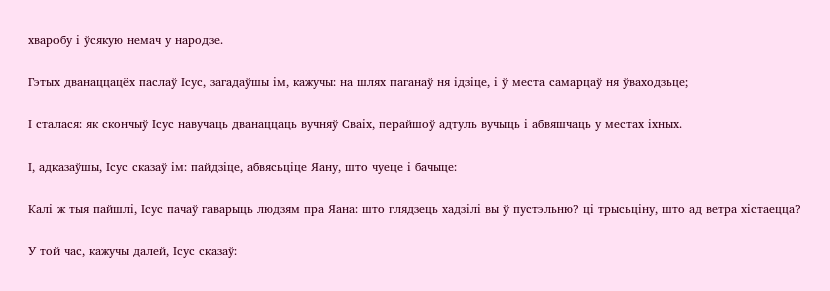хваробу і ўсякую немач у народзе.

Гэтых дванаццацёх паслаў Ісус, загадаўшы ім, кажучы: на шлях паганаў ня ідзіце, і ў места самарцаў ня ўваходзьце;

І сталася: як скончыў Ісус навучаць дванаццаць вучняў Сваіх, перайшоў адтуль вучыць і абвяшчаць у местах іхных.

І, адказаўшы, Ісус сказаў ім: пайдзіце, абвясьціце Яану, што чуеце і бачыце:

Калі ж тыя пайшлі, Ісус пачаў гаварыць людзям пра Яана: што глядзець хадзілі вы ў пустэльню? ці трысьціну, што ад ветра хістаецца?

У той час, кажучы далей, Ісус сказаў: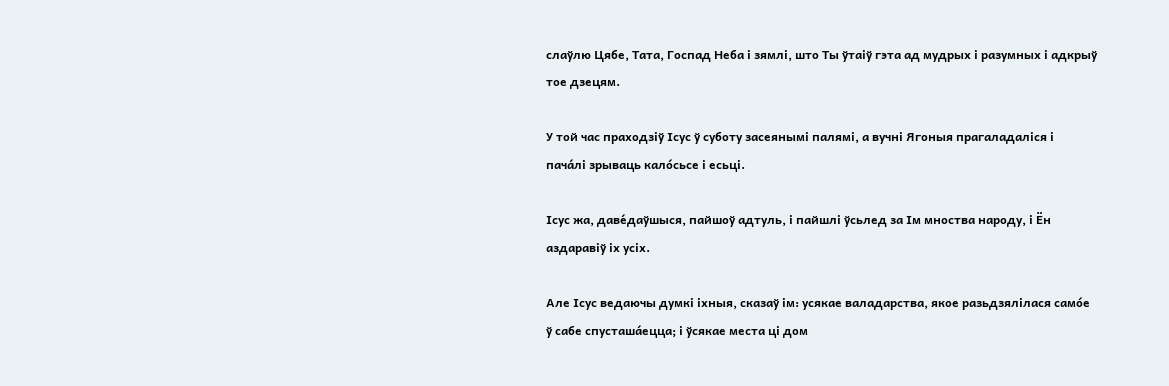слаўлю Цябе, Тата, Госпад Неба і зямлі, што Ты ўтаіў гэта ад мудрых і разумных і адкрыў тое дзецям.

У той час праходзіў Ісус ў суботу засеянымі палямі, а вучні Ягоныя прагаладаліся і пача́лі зрываць кало́сьсе і есьці.

Ісус жа, даве́даўшыся, пайшоў адтуль, і пайшлі ўсьлед за Ім мноства народу, і Ён аздаравіў іх усіх.

Але Ісус ведаючы думкі іхныя, сказаў ім: усякае валадарства, якое разьдзялілася само́е ў сабе спусташа́ецца; і ўсякае места ці дом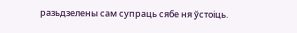разьдзелены сам супраць сябе ня ўстоіць.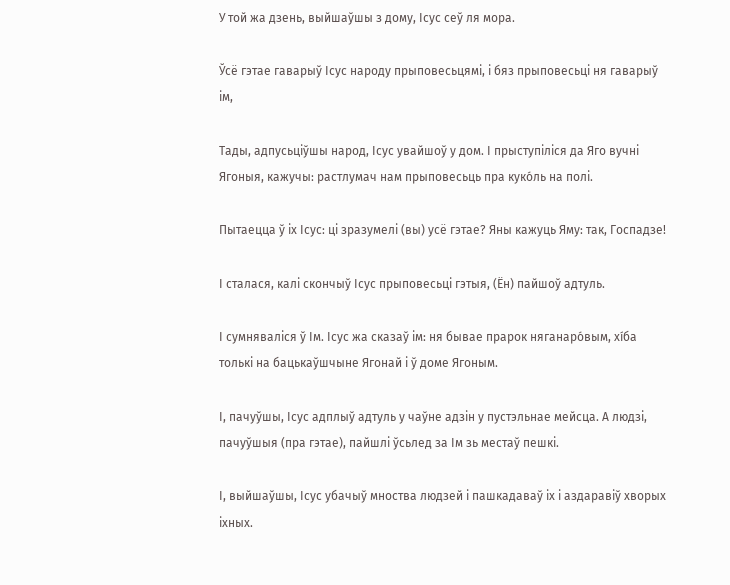У той жа дзень, выйшаўшы з дому, Ісус сеў ля мора.

Ўсё гэтае гаварыў Ісус народу прыповесьцямі, і бяз прыповесьці ня гаварыў ім,

Тады, адпусьціўшы народ, Ісус увайшоў у дом. І прыступіліся да Яго вучні Ягоныя, кажучы: растлумач нам прыповесьць пра куко́ль на полі.

Пытаецца ў іх Ісус: ці зразумелі (вы) усё гэтае? Яны кажуць Яму: так, Госпадзе!

І сталася, калі скончыў Ісус прыповесьці гэтыя, (Ён) пайшоў адтуль.

І сумняваліся ў Ім. Ісус жа сказаў ім: ня бывае прарок няганаро́вым, хíба толькі на бацькаўшчыне Ягонай і ў доме Ягоным.

І, пачуўшы, Ісус адплыў адтуль у чаўне адзін у пустэльнае мейсца. А людзі, пачуўшыя (пра гэтае), пайшлі ўсьлед за Ім зь местаў пешкі.

І, выйшаўшы, Ісус убачыў мноства людзей і пашкадаваў іх і аздаравіў хворых іхных.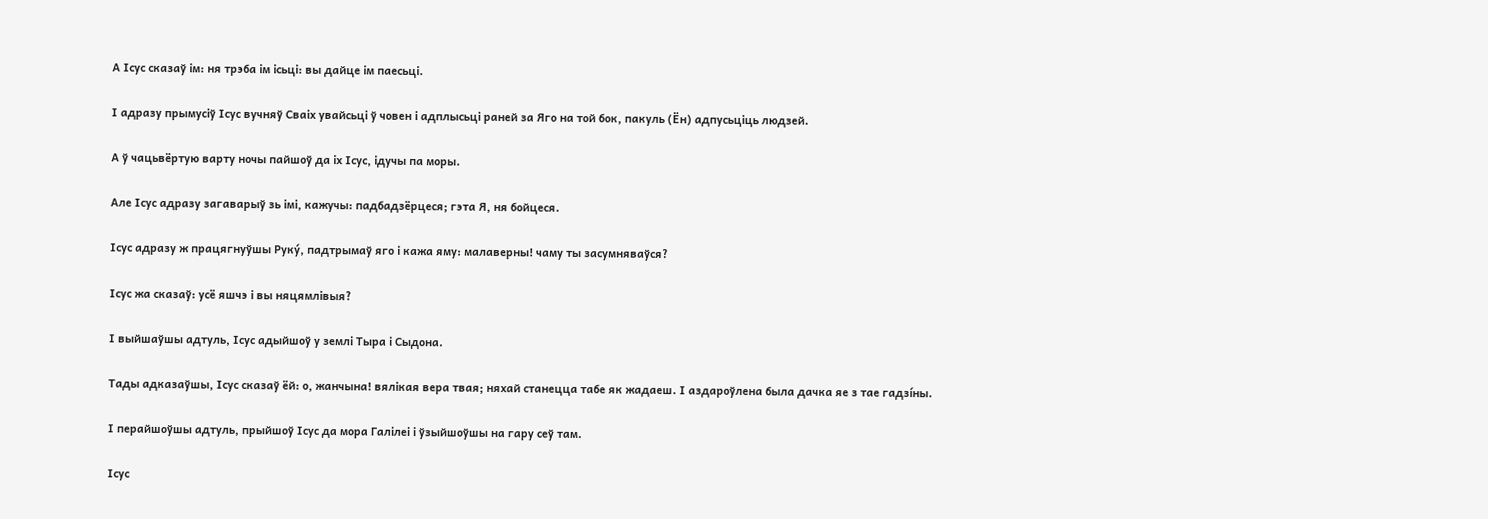А Ісус сказаў ім: ня трэба ім ісьці: вы дайце ім паесьці.

І адразу прымусіў Ісус вучняў Сваіх увайсьці ў човен і адплысьці раней за Яго на той бок, пакуль (Ён) адпусьціць людзей.

А ў чацьвёртую варту ночы пайшоў да іх Ісус, ідучы па моры.

Але Ісус адразу загаварыў зь імі, кажучы: падбадзёрцеся; гэта Я, ня бойцеся.

Ісус адразу ж працягнуўшы Руку́, падтрымаў яго і кажа яму: малаверны! чаму ты засумняваўся?

Ісус жа сказаў: усё яшчэ і вы няцямлівыя?

І выйшаўшы адтуль, Ісус адыйшоў у землі Тыра і Сыдона.

Тады адказаўшы, Ісус сказаў ёй: о, жанчына! вялікая вера твая; няхай станецца табе як жадаеш. І аздароўлена была дачка яе з тае гадзíны.

І перайшоўшы адтуль, прыйшоў Ісус да мора Галілеі і ўзыйшоўшы на гару сеў там.

Ісус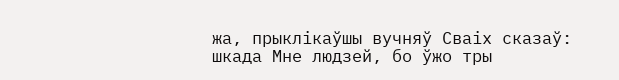жа, прыклікаўшы вучняў Сваіх сказаў: шкада Мне людзей, бо ўжо тры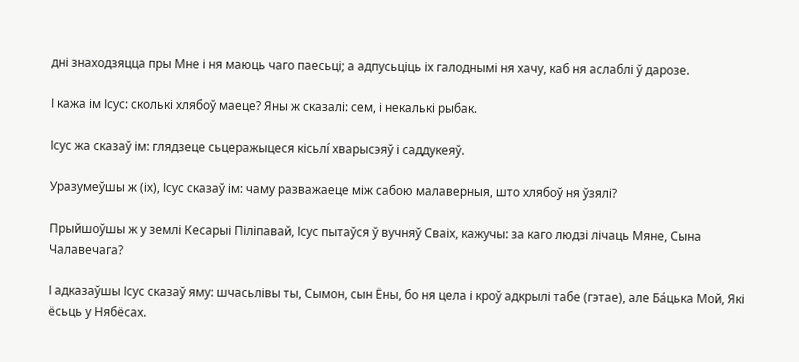дні знаходзяцца пры Мне і ня маюць чаго паесьці; а адпусьціць іх галоднымі ня хачу, каб ня аслаблі ў дарозе.

І кажа ім Ісус: сколькі хлябоў маеце? Яны ж сказалі: сем, і некалькі рыбак.

Ісус жа сказаў ім: глядзеце сьцеражыцеся кісьлí хварысэяў і саддукеяў.

Уразумеўшы ж (іх), Ісус сказаў ім: чаму разважаеце між сабою малаверныя, што хлябоў ня ўзялі?

Прыйшоўшы ж у землі Кесарыі Піліпавай, Ісус пытаўся ў вучняў Сваіх, кажучы: за каго людзі лічаць Мяне, Сына Чалавечага?

І адказаўшы Ісус сказаў яму: шчасьлівы ты, Сымон, сын Ёны, бо ня цела і кроў адкрылі табе (гэтае), але Ба́цька Мой, Які ёсьць у Нябёсах.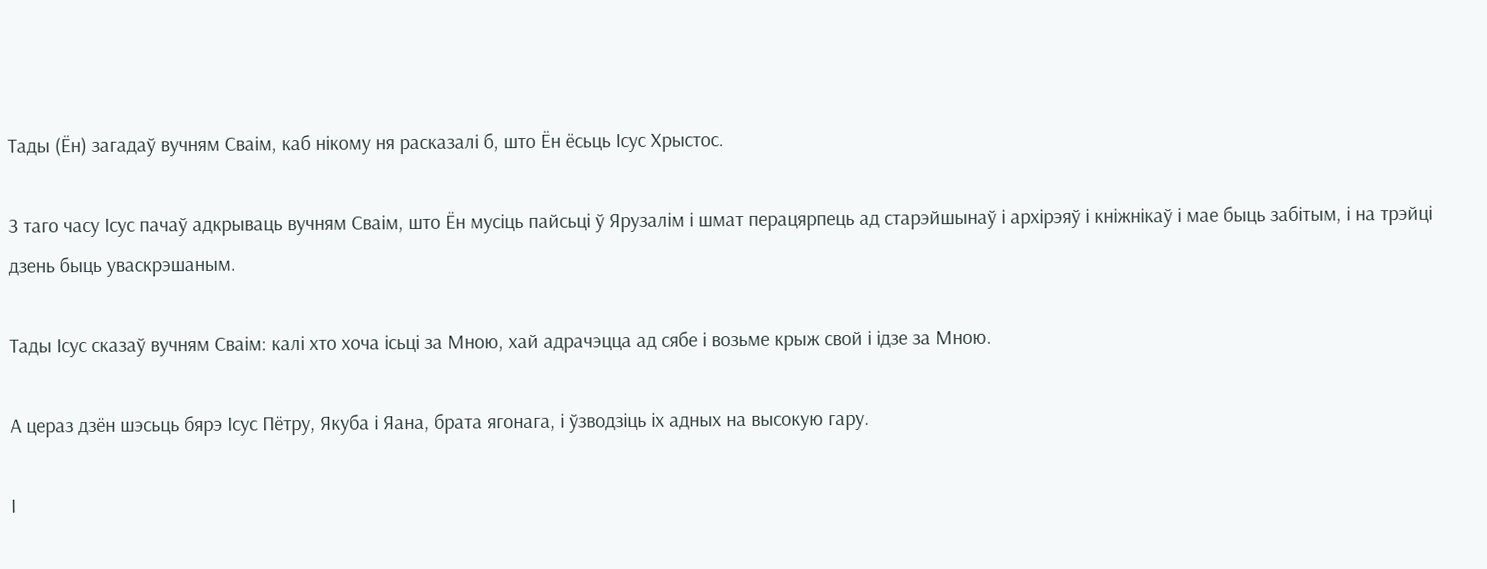Тады (Ён) загадаў вучням Сваім, каб нікому ня расказалі б, што Ён ёсьць Ісус Хрыстос.

З таго часу Ісус пачаў адкрываць вучням Сваім, што Ён мусіць пайсьці ў Ярузалім і шмат перацярпець ад старэйшынаў і архірэяў і кніжнікаў і мае быць забітым, і на трэйці дзень быць уваскрэшаным.

Тады Ісус сказаў вучням Сваім: калі хто хоча ісьці за Мною, хай адрачэцца ад сябе і возьме крыж свой і ідзе за Мною.

А цераз дзён шэсьць бярэ Ісус Пётру, Якуба і Яана, брата ягонага, і ўзводзіць іх адных на высокую гару.

І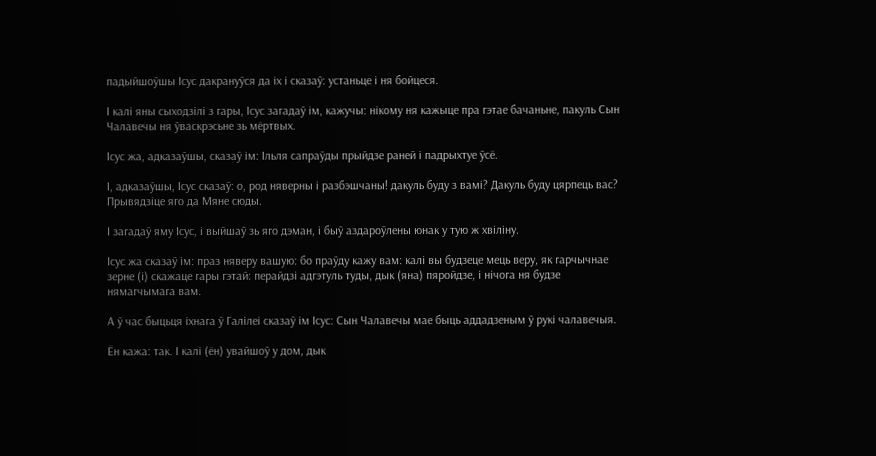падыйшоўшы Ісус дакрануўся да іх і сказаў: устаньце і ня бойцеся.

І калі яны сыходзілі з гары, Ісус загадаў ім, кажучы: нікому ня кажыце пра гэтае бачаньне, пакуль Сын Чалавечы ня ўваскрэсьне зь мёртвых.

Ісус жа, адказаўшы, сказаў ім: Ільля сапраўды прыйдзе раней і падрыхтуе ўсё.

І, адказаўшы, Ісус сказаў: о, род няверны і разбэшчаны! дакуль буду з вамі? Дакуль буду цярпець вас? Прывядзіце яго да Мяне сюды.

І загадаў яму Ісус, і выйшаў зь яго дэман, і быў аздароўлены юнак у тую ж хвіліну.

Ісус жа сказаў ім: праз няверу вашую: бо праўду кажу вам: калі вы будзеце мець веру, як гарчычнае зерне (і) скажаце гары гэтай: перайдзі адгэтуль туды, дык (яна) пяройдзе, і нічога ня будзе нямагчымага вам.

А ў час быцьця іхнага ў Галілеі сказаў ім Ісус: Сын Чалавечы мае быць аддадзеным ў рукі чалавечыя.

Ён кажа: так. І калі (ён) увайшоў у дом, дык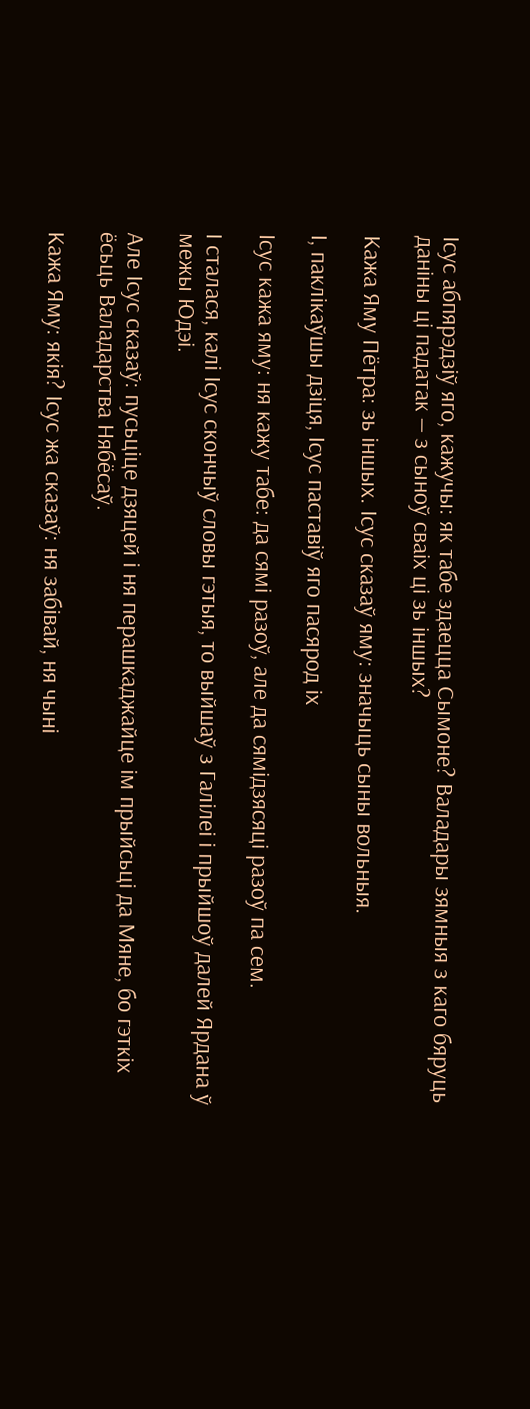Ісус абпярэдзіў яго, кажучы: як табе здаецца Сымоне? Валадары зямныя з каго бяруць даніны ці падатак — з сыноў сваіх ці зь іншых?

Кажа Яму Пётра: зь іншых. Ісус сказаў яму: значыць сыны вольныя.

І, паклікаўшы дзіця, Ісус паставіў яго пасярод іх

Ісус кажа яму: ня кажу табе: да сямі разоў, але да сямідзясяці разоў па сем.

І сталася, калі Ісус скончыў словы гэтыя, то выйшаў з Галілеі і прыйшоў далей Ярдана ў межы Юдэі.

Але Ісус сказаў: пусьціце дзяцей і ня перашкаджайце ім прыйсьці да Мяне, бо гэткіх ёсьць Валадарства Нябёсаў.

Кажа Яму: якія? Ісус жа сказаў: ня забівай, ня чыні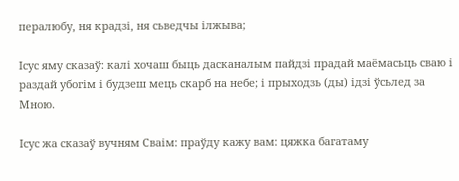пералюбу, ня крадзі, ня сьведчы ілжыва;

Ісус яму сказаў: калі хочаш быць дасканалым пайдзі прадай маёмасьць сваю і раздай убогім і будзеш мець скарб на небе; і прыходзь (ды) ідзі ўсьлед за Мною.

Ісус жа сказаў вучням Сваім: праўду кажу вам: цяжка багатаму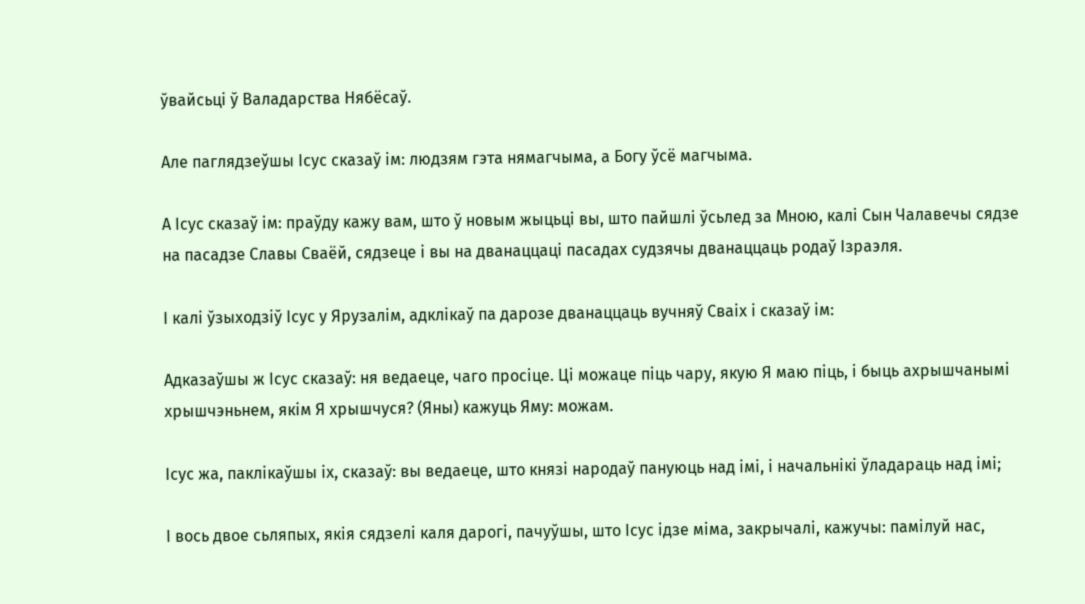ўвайсьці ў Валадарства Нябёсаў.

Але паглядзеўшы Ісус сказаў ім: людзям гэта нямагчыма, а Богу ўсё магчыма.

А Ісус сказаў ім: праўду кажу вам, што ў новым жыцьці вы, што пайшлі ўсьлед за Мною, калі Сын Чалавечы сядзе на пасадзе Славы Сваёй, сядзеце і вы на дванаццаці пасадах судзячы дванаццаць родаў Ізраэля.

І калі ўзыходзіў Ісус у Ярузалім, адклікаў па дарозе дванаццаць вучняў Сваіх і сказаў ім:

Адказаўшы ж Ісус сказаў: ня ведаеце, чаго просіце. Ці можаце піць чару, якую Я маю піць, і быць ахрышчанымі хрышчэньнем, якім Я хрышчуся? (Яны) кажуць Яму: можам.

Ісус жа, паклікаўшы іх, сказаў: вы ведаеце, што князі народаў пануюць над імі, і начальнікі ўладараць над імі;

І вось двое сьляпых, якія сядзелі каля дарогі, пачуўшы, што Ісус ідзе міма, закрычалі, кажучы: памілуй нас,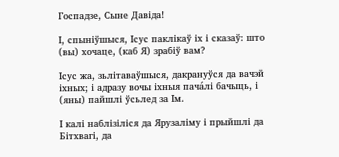Госпадзе, Сыне Давіда!

І, спыніўшыся, Ісус паклікаў іх і сказаў: што (вы) хочаце, (каб Я) зрабіў вам?

Ісус жа, зьлітаваўшыся, дакрануўся да вачэй іхных; і адразу вочы іхныя пача́лі бачыць, і (яны) пайшлі ўсьлед за Ім.

І калі наблізіліся да Ярузаліму і прыйшлі да Бітхвагі, да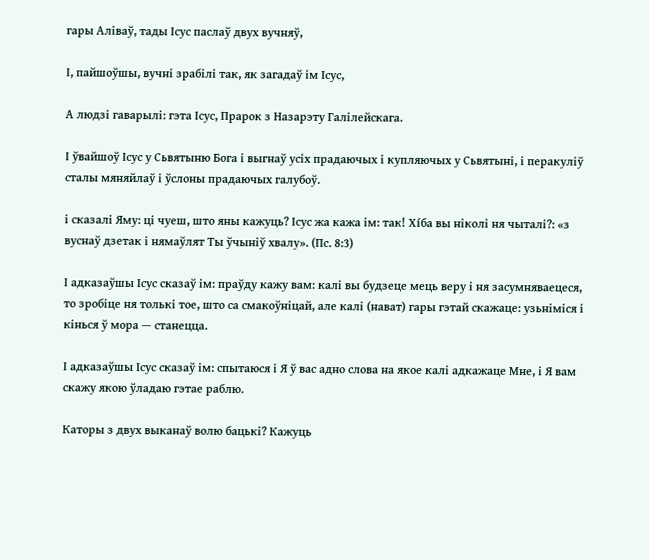гары Аліваў, тады Ісус паслаў двух вучняў,

І, пайшоўшы, вучні зрабілі так, як загадаў ім Ісус,

А людзі гаварылі: гэта Ісус, Прарок з Назарэту Галілейскага.

І ўвайшоў Ісус у Сьвятыню Бога і выгнаў усіх прадаючых і купляючых у Сьвятыні, і перакуліў сталы мяняйлаў і ўслоны прадаючых галубоў.

і сказалі Яму: ці чуеш, што яны кажуць? Ісус жа кажа ім: так! Хíба вы ніколі ня чыталі?: «з вуснаў дзетак і нямаўлят Ты ўчыніў хвалу». (Пс. 8:3)

І адказаўшы Ісус сказаў ім: праўду кажу вам: калі вы будзеце мець веру і ня засумняваецеся, то зробіце ня толькі тое, што са смакоўніцай, але калі (нават) гары гэтай скажаце: узьніміся і кінься ў мора — станецца.

І адказаўшы Ісус сказаў ім: спытаюся і Я ў вас адно слова на якое калі адкажаце Мне, і Я вам скажу якою ўладаю гэтае раблю.

Каторы з двух выканаў волю бацькі? Кажуць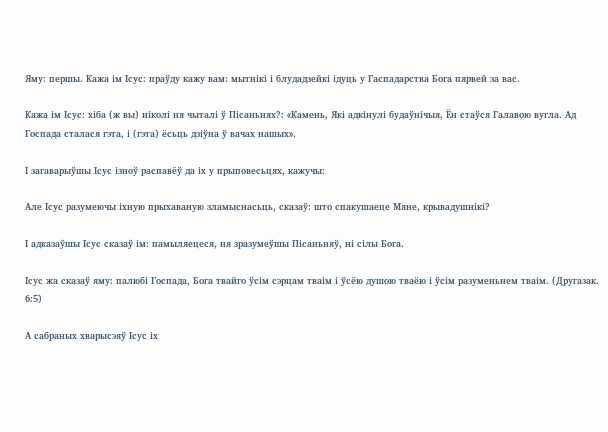Яму: першы. Кажа ім Ісус: праўду кажу вам: мытнікі і блудадзейкі ідуць у Гаспадарства Бога пярвей за вас.

Кажа ім Ісус: хіба (ж вы) ніколі ня чыталі ў Пісаньнях?: «Камень, Які адкінулі будаўнічыя, Ён стаўся Галавою вугла. Ад Госпада сталася гэта, і (гэта) ёсьць дзіўна ў вачах нашых».

І загаварыўшы Ісус ізноў распавёў да іх у прыповесьцях, кажучы:

Але Ісус разумеючы іхную прыхаваную зламыснасьць, сказаў: што спакушаеце Мяне, крывадушнікі?

І адказаўшы Ісус сказаў ім: памыляецеся, ня зразумеўшы Пісаньняў, ні сілы Бога.

Ісус жа сказаў яму: палюбі Госпада, Бога твайго ўсім сэрцам тваім і ўсёю душою тваёю і ўсім разуменьнем тваім. (Другазак. 6:5)

А сабраных хварысэяў Ісус іх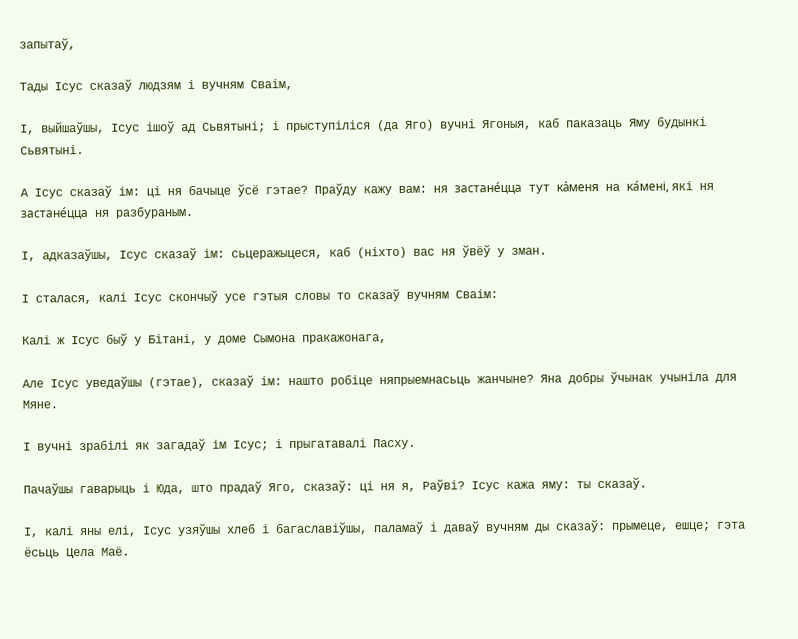запытаў,

Тады Ісус сказаў людзям і вучням Сваім,

І, выйшаўшы, Ісус ішоў ад Сьвятыні; і прыступіліся (да Яго) вучні Ягоныя, каб паказаць Яму будынкі Сьвятыні.

А Ісус сказаў ім: ці ня бачыце ўсё гэтае? Праўду кажу вам: ня застане́цца тут ка́меня на ка́мені, які ня застане́цца ня разбураным.

І, адказаўшы, Ісус сказаў ім: сьцеражыцеся, каб (ніхто) вас ня ўвёў у зман.

І сталася, калі Ісус скончыў усе гэтыя словы то сказаў вучням Сваім:

Калі ж Ісус быў у Бітані, у доме Сымона пракажонага,

Але Ісус уведаўшы (гэтае), сказаў ім: нашто робіце няпрыемнасьць жанчыне? Яна добры ўчынак учыніла для Мяне.

І вучні зрабілі як загадаў ім Ісус; і прыгатавалі Пасху.

Пачаўшы гаварыць і Юда, што прадаў Яго, сказаў: ці ня я, Раўві? Ісус кажа яму: ты сказаў.

І, калі яны елі, Ісус узяўшы хлеб і багаславіўшы, паламаў і даваў вучням ды сказаў: прымеце, ешце; гэта ёсьць Цела Маё.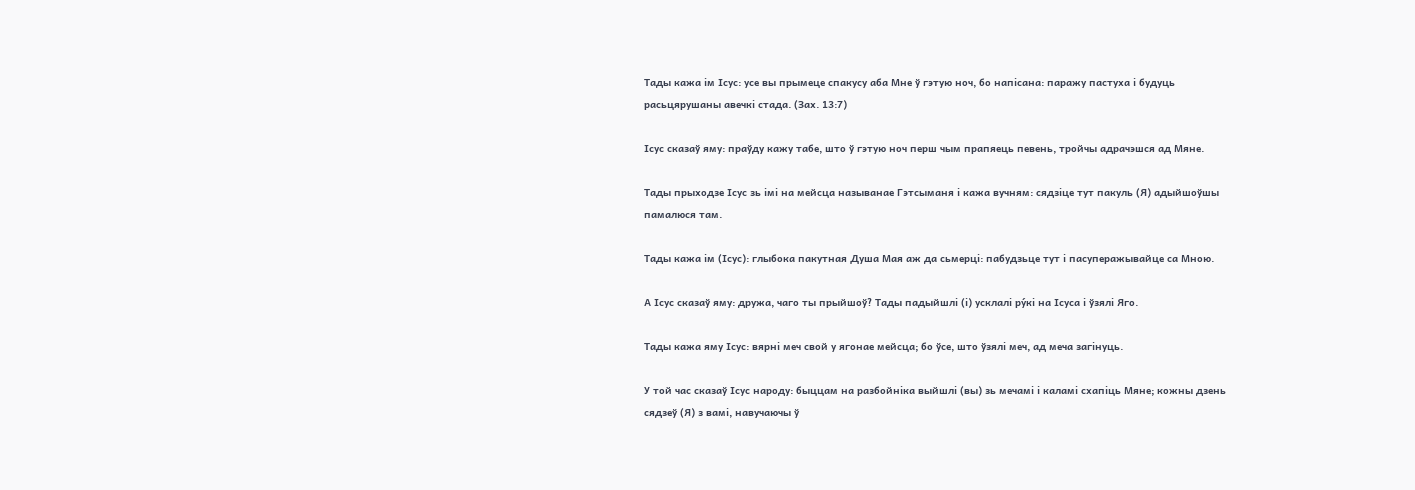Тады кажа ім Ісус: усе вы прымеце спакусу аба Мне ў гэтую ноч, бо напісана: паражу пастуха і будуць расьцярушаны авечкі стада. (Зах. 13:7)

Ісус сказаў яму: праўду кажу табе, што ў гэтую ноч перш чым прапяець певень, тройчы адрачэшся ад Мяне.

Тады прыходзе Ісус зь імі на мейсца называнае Гэтсыманя і кажа вучням: сядзіце тут пакуль (Я) адыйшоўшы памалюся там.

Тады кажа ім (Ісус): глыбока пакутная Душа Мая аж да сьмерці: пабудзьце тут і пасуперажывайце са Мною.

А Ісус сказаў яму: дружа, чаго ты прыйшоў? Тады падыйшлі (і) усклалі ру́кі на Ісуса і ўзялі Яго.

Тады кажа яму Ісус: вярні меч свой у ягонае мейсца; бо ўсе, што ўзялі меч, ад меча загінуць.

У той час сказаў Ісус народу: быццам на разбойніка выйшлі (вы) зь мечамі і каламі схапіць Мяне; кожны дзень сядзеў (Я) з вамі, навучаючы ў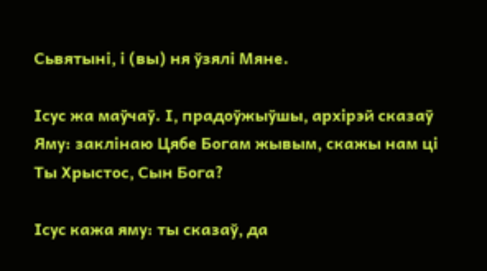Сьвятыні, і (вы) ня ўзялі Мяне.

Ісус жа маўчаў. І, прадоўжыўшы, архірэй сказаў Яму: заклінаю Цябе Богам жывым, скажы нам ці Ты Хрыстос, Сын Бога?

Ісус кажа яму: ты сказаў, да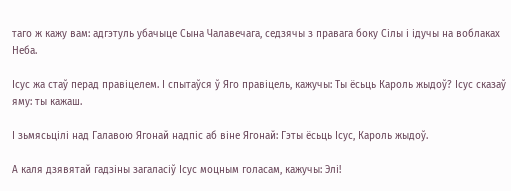таго ж кажу вам: адгэтуль убачыце Сына Чалавечага, седзячы з правага боку Сілы і ідучы на воблаках Неба.

Ісус жа стаў перад правіцелем. І спытаўся ў Яго правіцель, кажучы: Ты ёсьць Кароль жыдоў? Ісус сказаў яму: ты кажаш.

І зьмясьцілі над Галавою Ягонай надпіс аб віне Ягонай: Гэты ёсьць Ісус, Кароль жыдоў.

А каля дзявятай гадзіны загаласіў Ісус моцным голасам, кажучы: Элі!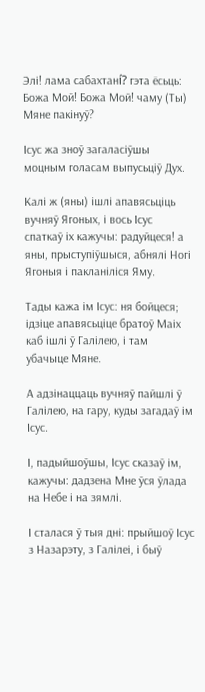Элі! лама сабахтанí? гэта ёсьць: Божа Мой! Божа Мой! чаму (Ты) Мяне пакінуў?

Ісус жа зноў загаласіўшы моцным голасам выпусьціў Дух.

Калі ж (яны) ішлі апавясьціць вучняў Ягоных, і вось Ісус спаткаў іх кажучы: радуйцеся! а яны, прыступіўшыся, абнялі Ногі Ягоныя і пакланіліся Яму.

Тады кажа ім Ісус: ня бойцеся; ідзіце апавясьціце братоў Маіх каб ішлі ў Галілею, і там убачыце Мяне.

А адзінаццаць вучняў пайшлі ў Галілею, на гару, куды загадаў ім Ісус.

І, падыйшоўшы, Ісус сказаў ім, кажучы: дадзена Мне ўся ўлада на Небе і на зямлі.

І сталася ў тыя дні: прыйшоў Ісус з Назарэту, з Галілеі, і быў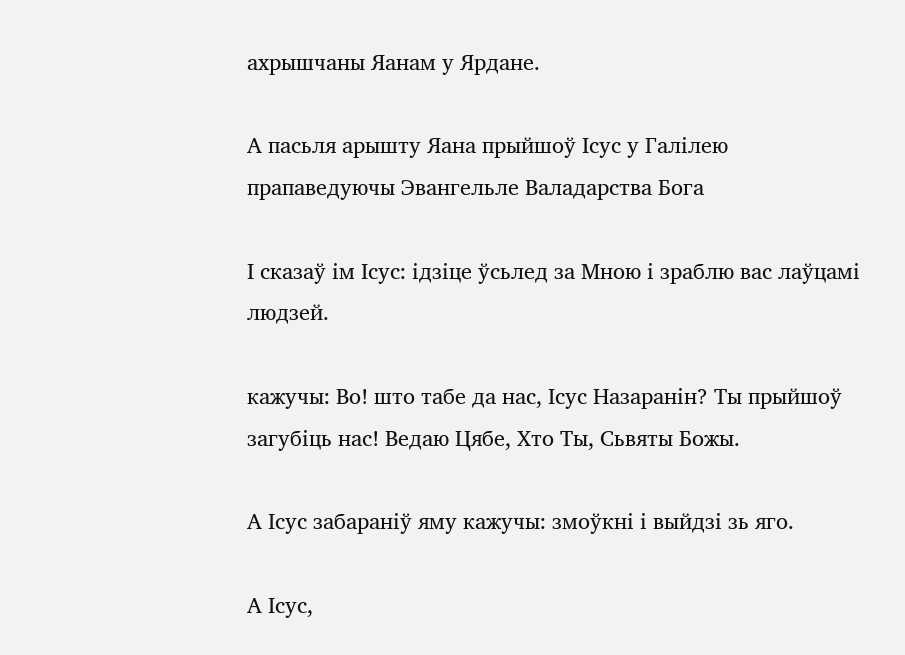ахрышчаны Яанам у Ярдане.

А пасьля арышту Яана прыйшоў Ісус у Галілею прапаведуючы Эвангельле Валадарства Бога

І сказаў ім Ісус: ідзіце ўсьлед за Мною і зраблю вас лаўцамі людзей.

кажучы: Во! што табе да нас, Ісус Назаранін? Ты прыйшоў загубіць нас! Ведаю Цябе, Хто Ты, Сьвяты Божы.

А Ісус забараніў яму кажучы: змоўкні і выйдзі зь яго.

А Ісус,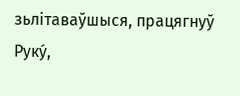зьлітаваўшыся, працягнуў Руку́,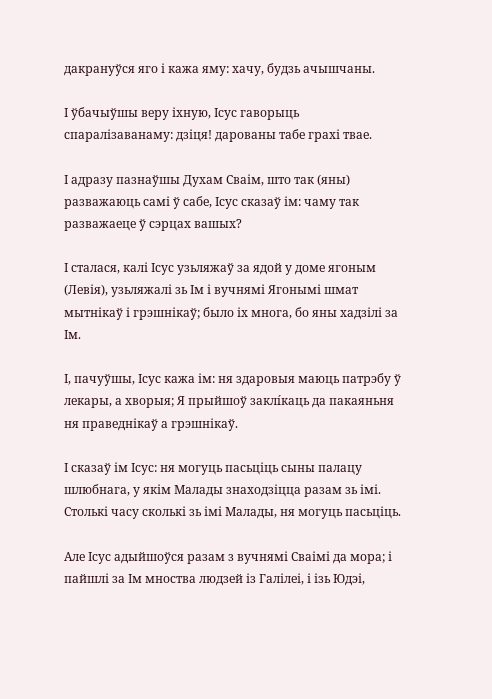дакрануўся яго і кажа яму: хачу, будзь ачышчаны.

І ўбачыўшы веру іхную, Ісус гаворыць спаралізаванаму: дзіця! дарованы табе грахі твае.

І адразу пазнаўшы Духам Сваім, што так (яны) разважаюць самі ў сабе, Ісус сказаў ім: чаму так разважаеце ў сэрцах вашых?

І сталася, калі Ісус узьляжаў за ядой у доме ягоным (Левія), узьляжалі зь Ім і вучнямі Ягонымі шмат мытнікаў і грэшнікаў; было іх многа, бо яны хадзілі за Ім.

І, пачуўшы, Ісус кажа ім: ня здаровыя маюць патрэбу ў лекары, а хворыя; Я прыйшоў заклíкаць да пакаяньня ня праведнікаў а грэшнікаў.

І сказаў ім Ісус: ня могуць пасьціць сыны палацу шлюбнага, у якім Малады знаходзіцца разам зь імі. Столькі часу сколькі зь імі Малады, ня могуць пасьціць.

Але Ісус адыйшоўся разам з вучнямі Сваімі да мора; і пайшлі за Ім мноства людзей із Галілеі, і ізь Юдэі,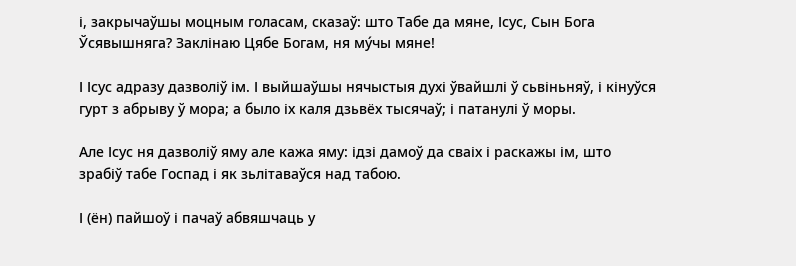і, закрычаўшы моцным голасам, сказаў: што Табе да мяне, Ісус, Сын Бога Ўсявышняга? Заклінаю Цябе Богам, ня му́чы мяне!

І Ісус адразу дазволіў ім. І выйшаўшы нячыстыя духі ўвайшлі ў сьвіньняў, і кінуўся гурт з абрыву ў мора; а было іх каля дзьвёх тысячаў; і патанулі ў моры.

Але Ісус ня дазволіў яму але кажа яму: ідзі дамоў да сваіх і раскажы ім, што зрабіў табе Госпад і як зьлітаваўся над табою.

І (ён) пайшоў і пачаў абвяшчаць у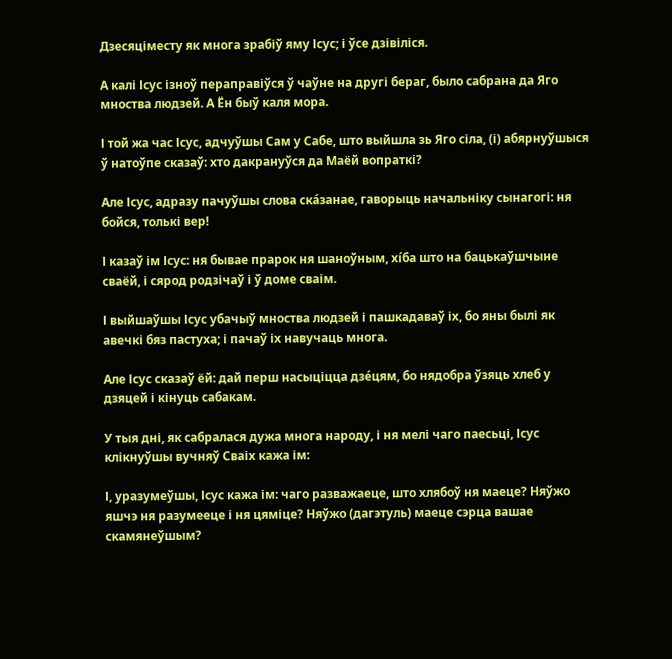Дзесяціместу як многа зрабіў яму Ісус; і ўсе дзівіліся.

А калі Ісус ізноў пераправіўся ў чаўне на другі бераг, было сабрана да Яго мноства людзей. А Ён быў каля мора.

І той жа час Ісус, адчуўшы Сам у Сабе, што выйшла зь Яго сіла, (і) абярнуўшыся ў натоўпе сказаў: хто дакрануўся да Маёй вопраткі?

Але Ісус, адразу пачуўшы слова ска́занае, гаворыць начальніку сынагогі: ня бойся, толькі вер!

І казаў ім Ісус: ня бывае прарок ня шаноўным, хíба што на бацькаўшчыне сваёй, і сярод родзічаў і ў доме сваім.

І выйшаўшы Ісус убачыў мноства людзей і пашкадаваў іх, бо яны былі як авечкі бяз пастуха; і пачаў іх навучаць многа.

Але Ісус сказаў ёй: дай перш насыціцца дзе́цям, бо нядобра ўзяць хлеб у дзяцей і кінуць сабакам.

У тыя дні, як сабралася дужа многа народу, і ня мелі чаго паесьці, Ісус клікнуўшы вучняў Сваіх кажа ім:

І, уразумеўшы, Ісус кажа ім: чаго разважаеце, што хлябоў ня маеце? Няўжо яшчэ ня разумееце і ня цяміце? Няўжо (дагэтуль) маеце сэрца вашае скамянеўшым?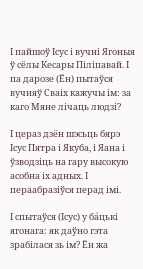І пайшоў Ісус і вучні Ягоныя ў сёлы Кесары Піліпавай. І па дарозе (Ён) пытаўся вучняў Сваіх кажучы ім: за каго Мяне лічаць людзі?

І цераз дзён шэсьць бярэ Ісус Пятра і Якуба, і Яана і ўзводзіць на гару высокую асобна іх адных. І пераабразіўся перад імі.

І спытаўся (Ісус) у ба́цькі ягонага: як даўно гэта зрабілася зь ім? Ён жа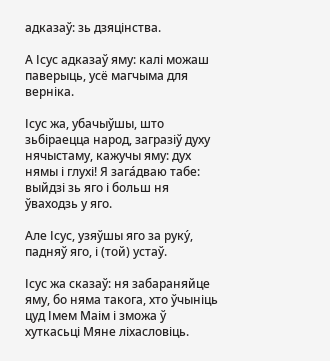адказаў: зь дзяцінства.

А Ісус адказаў яму: калі можаш паверыць, усё магчыма для верніка.

Ісус жа, убачыўшы, што зьбіраецца народ, загразіў духу нячыстаму, кажучы яму: дух нямы і глухі! Я зага́дваю табе: выйдзі зь яго і больш ня ўваходзь у яго.

Але Ісус, узяўшы яго за руку́, падняў яго, і (той) устаў.

Ісус жа сказаў: ня забараняйце яму, бо няма такога, хто ўчыніць цуд Імем Маім і зможа ў хуткасьці Мяне ліхасловіць.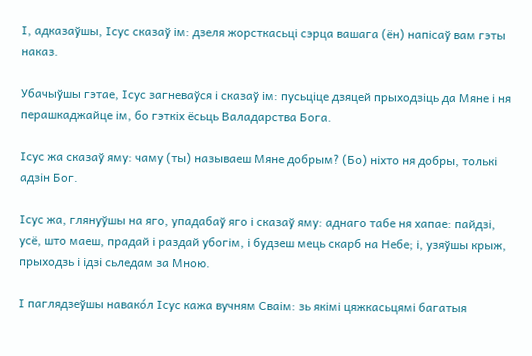І, адказаўшы, Ісус сказаў ім: дзеля жорсткасьці сэрца вашага (ён) напісаў вам гэты наказ.

Убачыўшы гэтае, Ісус загневаўся і сказаў ім: пусьціце дзяцей прыходзіць да Мяне і ня перашкаджайце ім, бо гэткіх ёсьць Валадарства Бога.

Ісус жа сказаў яму: чаму (ты) называеш Мяне добрым? (Бо) ніхто ня добры, толькі адзін Бог.

Ісус жа, глянуўшы на яго, упадабаў яго і сказаў яму: аднаго табе ня хапае: пайдзі, усё, што маеш, прадай і раздай убогім, і будзеш мець скарб на Небе; і, узяўшы крыж, прыходзь і ідзі сьледам за Мною.

І паглядзеўшы навако́л Ісус кажа вучням Сваім: зь якімі цяжкасьцямі багатыя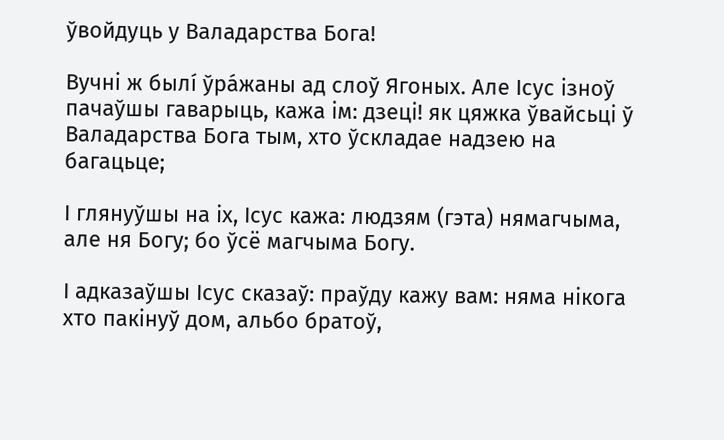ўвойдуць у Валадарства Бога!

Вучні ж былí ўра́жаны ад слоў Ягоных. Але Ісус ізноў пачаўшы гаварыць, кажа ім: дзеці! як цяжка ўвайсьці ў Валадарства Бога тым, хто ўскладае надзею на багацьце;

І глянуўшы на іх, Ісус кажа: людзям (гэта) нямагчыма, але ня Богу; бо ўсё магчыма Богу.

І адказаўшы Ісус сказаў: праўду кажу вам: няма нікога хто пакінуў дом, альбо братоў,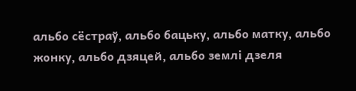альбо сёстраў, альбо бацьку, альбо матку, альбо жонку, альбо дзяцей, альбо землі дзеля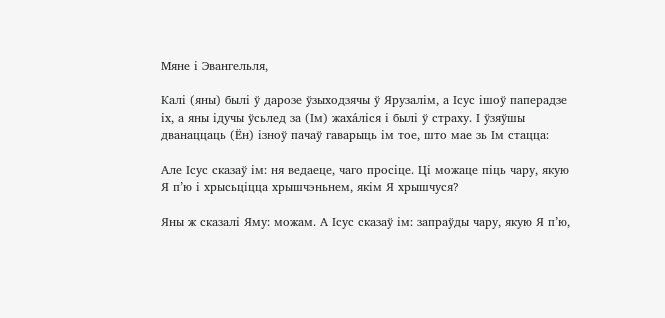Мяне і Эвангельля,

Калі (яны) былі ў дарозе ўзыходзячы ў Ярузалім, а Ісус ішоў паперадзе іх, а яны ідучы ўсьлед за (Ім) жаха́ліся і былі ў страху. І ўзяўшы дванаццаць (Ён) ізноў пачаў гаварыць ім тое, што мае зь Ім стацца:

Але Ісус сказаў ім: ня ведаеце, чаго просіце. Ці можаце піць чару, якую Я п’ю і хрысьціцца хрышчэньнем, якім Я хрышчуся?

Яны ж сказалі Яму: можам. А Ісус сказаў ім: запраўды чару, якую Я п’ю,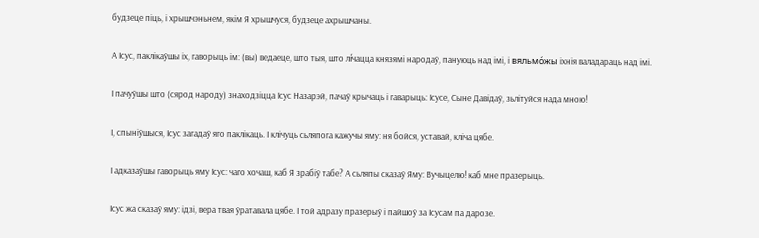будзеце піць, і хрышчэньнем, якім Я хрышчуся, будзеце ахрышчаны.

А Ісус, паклікаўшы іх, гаворыць ім: (вы) ведаеце, што тыя, што лíчацца князямі народаў, пануюць над імі, і вяльмо́жы іхнія валадараць над імі.

І пачуўшы што (сярод народу) знаходзіцца Ісус Назарэй, пачаў крычаць і гаварыць: Ісусе, Сыне Давідаў, зьлітуйся нада мною!

І, спыніўшыся, Ісус загадаў яго паклікаць. І клічуць сьляпога кажучы яму: ня бойся, уставай, кліча цябе.

І адказаўшы гаворыць яму Ісус: чаго хочаш, каб Я зрабіў табе? А сьляпы сказаў Яму: Вучыцелю! каб мне празерыць.

Ісус жа сказаў яму: ідзі, вера твая ўратавала цябе. І той адразу празерыў і пайшоў за Ісусам па дарозе.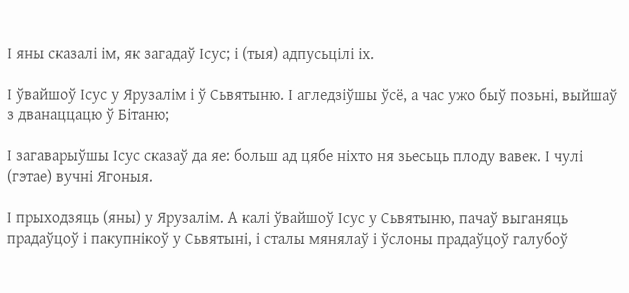І яны сказалі ім, як загадаў Ісус; і (тыя) адпусьцілі іх.

І ўвайшоў Ісус у Ярузалім і ў Сьвятыню. І агледзіўшы ўсё, а час ужо быў позьні, выйшаў з дванаццацю ў Бітаню;

І загаварыўшы Ісус сказаў да яе: больш ад цябе ніхто ня зьесьць плоду вавек. І чулі (гэтае) вучні Ягоныя.

І прыходзяць (яны) у Ярузалім. А калі ўвайшоў Ісус у Сьвятыню, пачаў выганяць прадаўцоў і пакупнікоў у Сьвятыні, і сталы мянялаў і ўслоны прадаўцоў галубоў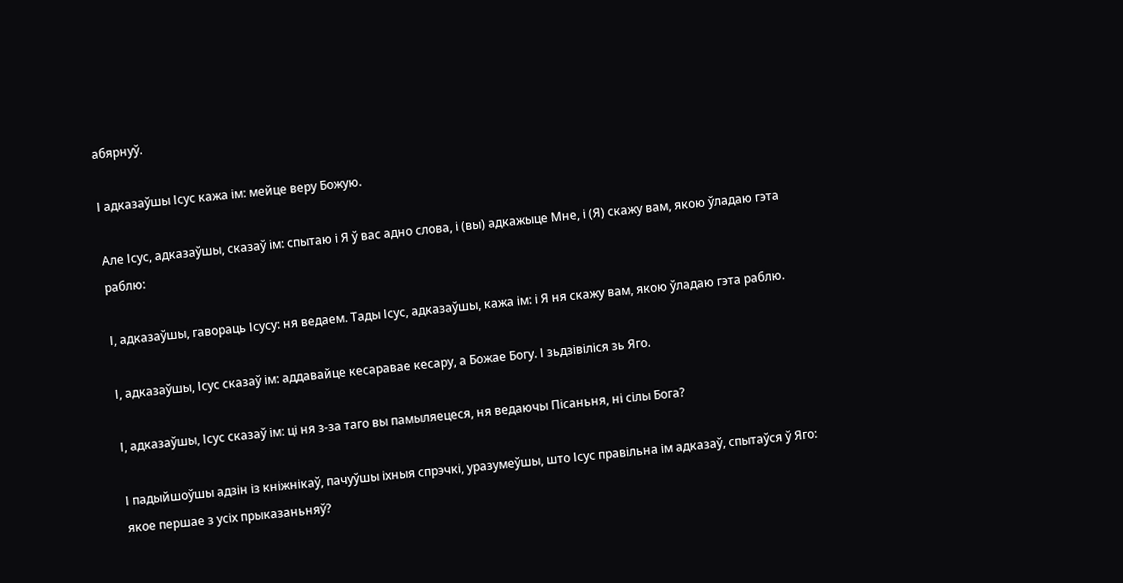абярнуў.

І адказаўшы Ісус кажа ім: мейце веру Божую.

Але Ісус, адказаўшы, сказаў ім: спытаю і Я ў вас адно слова, і (вы) адкажыце Мне, і (Я) скажу вам, якою ўладаю гэта раблю:

І, адказаўшы, гавораць Ісусу: ня ведаем. Тады Ісус, адказаўшы, кажа ім: і Я ня скажу вам, якою ўладаю гэта раблю.

І, адказаўшы, Ісус сказаў ім: аддавайце кесаравае кесару, а Божае Богу. І зьдзівіліся зь Яго.

І, адказаўшы, Ісус сказаў ім: ці ня з-за таго вы памыляецеся, ня ведаючы Пісаньня, ні сілы Бога?

І падыйшоўшы адзін із кніжнікаў, пачуўшы іхныя спрэчкі, уразумеўшы, што Ісус правільна ім адказаў, спытаўся ў Яго: якое першае з усіх прыказаньняў?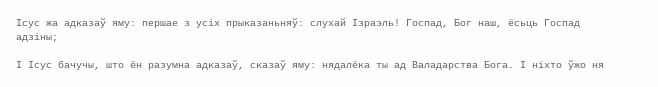Ісус жа адказаў яму: першае з усіх прыказаньняў: слухай Ізраэль! Госпад, Бог наш, ёсьць Госпад адзіны;

І Ісус бачучы, што ён разумна адказаў, сказаў яму: нядалёка ты ад Валадарства Бога. І ніхто ўжо ня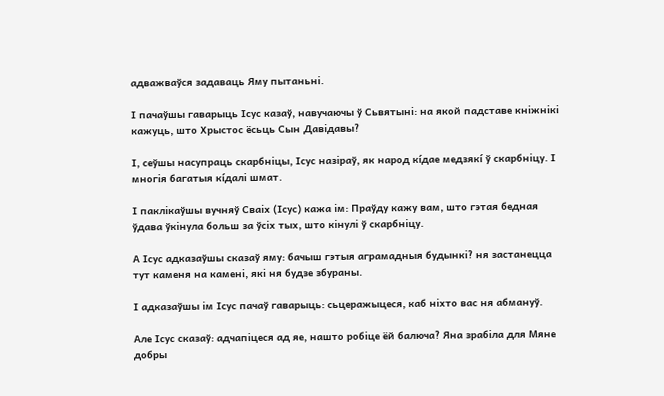адважваўся задаваць Яму пытаньні.

І пачаўшы гаварыць Ісус казаў, навучаючы ў Сьвятыні: на якой падставе кніжнікі кажуць, што Хрыстос ёсьць Сын Давідавы?

І, сеўшы насупраць скарбніцы, Ісус назіраў, як народ кíдае медзякí ў скарбніцу. І многія багатыя кíдалі шмат.

І паклікаўшы вучняў Сваіх (Ісус) кажа ім: Праўду кажу вам, што гэтая бедная ўдава ўкінула больш за ўсіх тых, што кінулі ў скарбніцу.

А Ісус адказаўшы сказаў яму: бачыш гэтыя аграмадныя будынкі? ня застанецца тут каменя на камені, які ня будзе збураны.

І адказаўшы ім Ісус пачаў гаварыць: сьцеражыцеся, каб ніхто вас ня абмануў.

Але Ісус сказаў: адчапіцеся ад яе, нашто робіце ёй балюча? Яна зрабіла для Мяне добры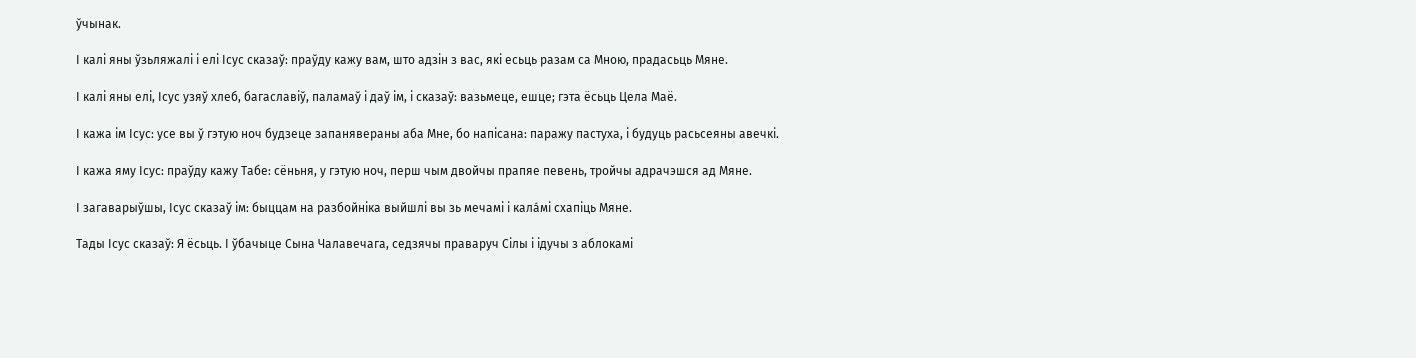ўчынак.

І калі яны ўзьляжалі і елі Ісус сказаў: праўду кажу вам, што адзін з вас, які есьць разам са Мною, прадасьць Мяне.

І калі яны елі, Ісус узяў хлеб, багаславіў, паламаў і даў ім, і сказаў: вазьмеце, ешце; гэта ёсьць Цела Маё.

І кажа ім Ісус: усе вы ў гэтую ноч будзеце запанявераны аба Мне, бо напісана: паражу пастуха, і будуць расьсеяны авечкі.

І кажа яму Ісус: праўду кажу Табе: сёньня, у гэтую ноч, перш чым двойчы прапяе певень, тройчы адрачэшся ад Мяне.

І загаварыўшы, Ісус сказаў ім: быццам на разбойніка выйшлі вы зь мечамі і кала́мі схапіць Мяне.

Тады Ісус сказаў: Я ёсьць. І ўбачыце Сына Чалавечага, седзячы праваруч Сілы і ідучы з аблокамі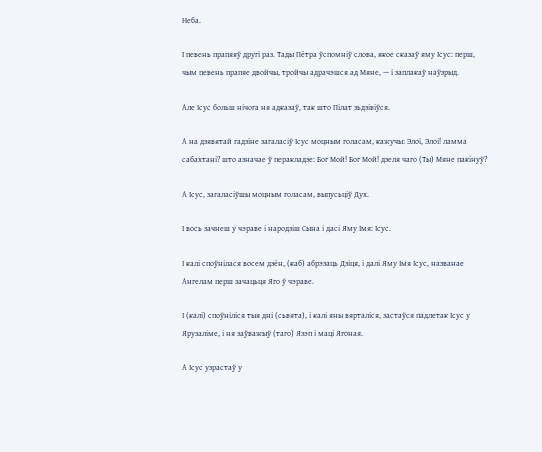Неба.

І певень прапяяў другі раз. Тады Пётра ўспомніў слова, якое сказаў яму Ісус: перш, чым певень прапяе двойчы, тройчы адрачэшся ад Мяне, — і заплакаў наўзрыд.

Але Ісус больш нічога ня адказаў, так што Пілат зьдзівіўся.

А на дзявятай гадзіне загаласіў Ісус моцным голасам, кажучы: Элоі, Элоі! ламма сабахтані? што азначае ў перакладзе: Бог Мой! Бог Мой! дзеля чаго (Ты) Мяне пакінуў?

А Ісус, загаласіўшы моцным голасам, выпусьціў Дух.

І вось зачнеш у чэраве і народзіш Сына і дасі Яму Імя: Ісус.

І калі споўнілася восем дзён, (каб) абрэзаць Дзіця, і далі Яму Імя Ісус, названае Ангелам перш зачацьця Яго ў чэраве.

І (калі) споўніліся тыя дні (сьвята), і калі яны вярталіся, застаўся падлетак Ісус у Ярузаліме, і ня заўважыў (таго) Язэп і маці Ягоная.

А Ісус узрастаў у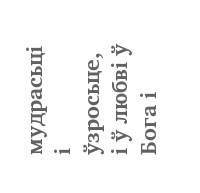мудрасьці і ўзросьце, і ў любві ў Бога і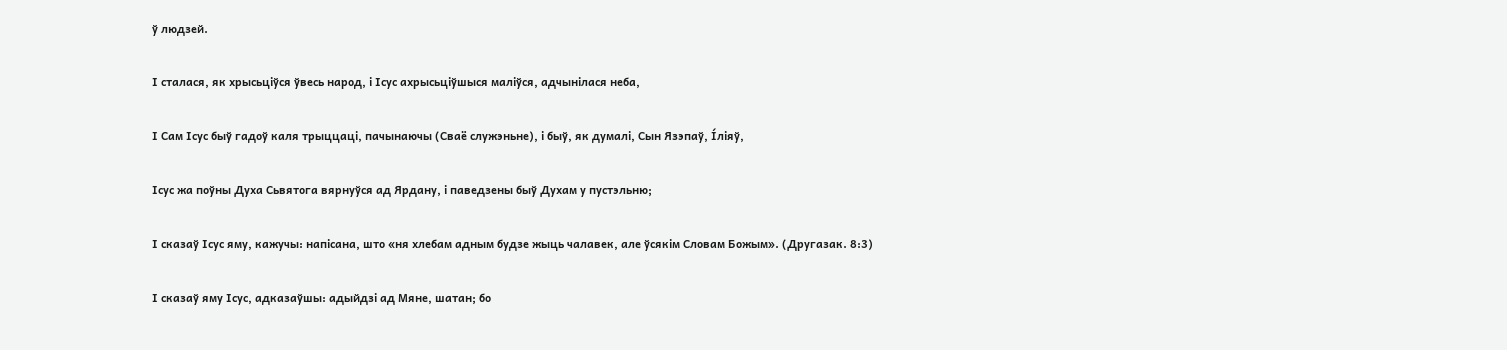ў людзей.

І сталася, як хрысьціўся ўвесь народ, і Ісус ахрысьціўшыся маліўся, адчынілася неба,

І Сам Ісус быў гадоў каля трыццаці, пачынаючы (Сваё служэньне), і быў, як думалі, Сын Язэпаў, Íліяў,

Ісус жа поўны Духа Сьвятога вярнуўся ад Ярдану, і паведзены быў Духам у пустэльню;

І сказаў Ісус яму, кажучы: напісана, што «ня хлебам адным будзе жыць чалавек, але ўсякім Словам Божым». (Другазак. 8:3)

І сказаў яму Ісус, адказаўшы: адыйдзі ад Мяне, шатан; бо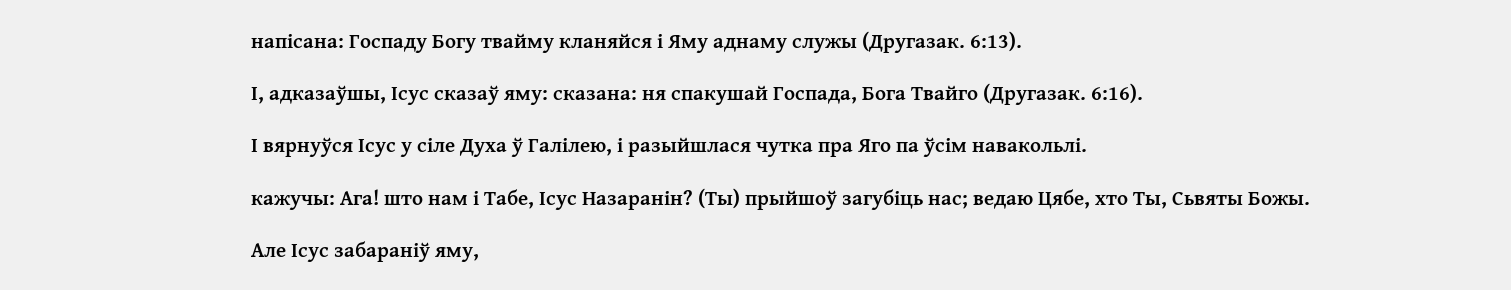напісана: Госпаду Богу твайму кланяйся і Яму аднаму служы (Другазак. 6:13).

І, адказаўшы, Ісус сказаў яму: сказана: ня спакушай Госпада, Бога Твайго (Другазак. 6:16).

І вярнуўся Ісус у сіле Духа ў Галілею, і разыйшлася чутка пра Яго па ўсім навакольлі.

кажучы: Ага! што нам і Табе, Ісус Назаранін? (Ты) прыйшоў загубіць нас; ведаю Цябе, хто Ты, Сьвяты Божы.

Але Ісус забараніў яму,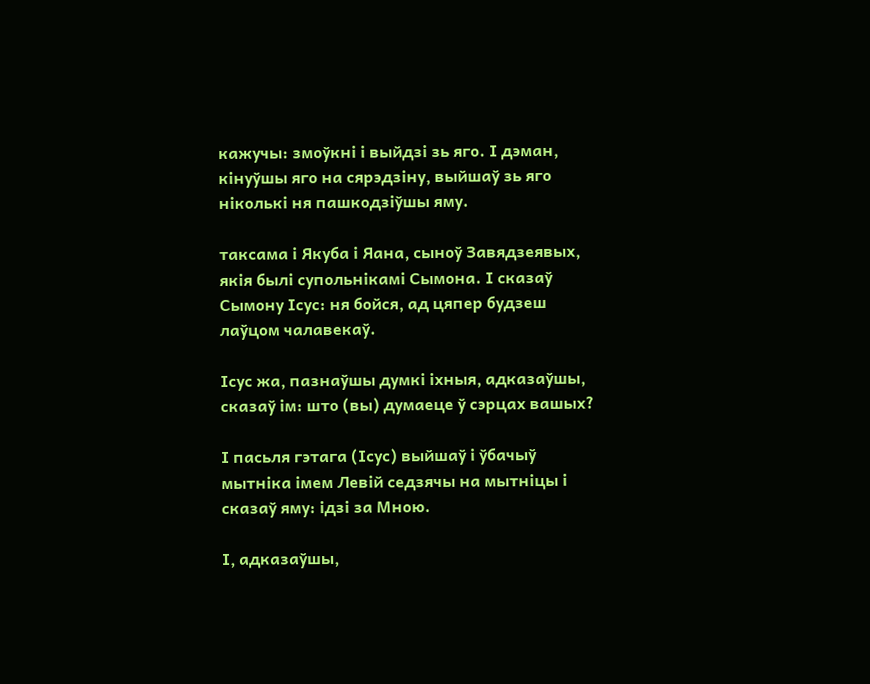кажучы: змоўкні і выйдзі зь яго. І дэман, кінуўшы яго на сярэдзіну, выйшаў зь яго ніколькі ня пашкодзіўшы яму.

таксама і Якуба і Яана, сыноў Завядзеявых, якія былі супольнікамі Сымона. І сказаў Сымону Ісус: ня бойся, ад цяпер будзеш лаўцом чалавекаў.

Ісус жа, пазнаўшы думкі іхныя, адказаўшы, сказаў ім: што (вы) думаеце ў сэрцах вашых?

І пасьля гэтага (Ісус) выйшаў і ўбачыў мытніка імем Левій седзячы на мытніцы і сказаў яму: ідзі за Мною.

І, адказаўшы,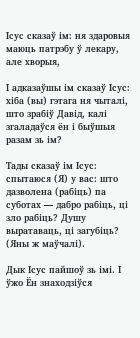Ісус сказаў ім: ня здаровыя маюць патрэбу ў лекару, але хворыя,

І адказаўшы ім сказаў Ісус: хіба (вы) гэтага ня чыталі, што зрабіў Давід, калі згаладаўся ён і быўшыя разам зь ім?

Тады сказаў ім Ісус: спытаюся (Я) у вас: што дазволена (рабіць) па суботах — дабро рабіць, ці зло рабіць? Душу выратаваць, ці загубіць? (Яны ж маўчалі).

Дык Ісус пайшоў зь імі. І ўжо Ён знаходзіўся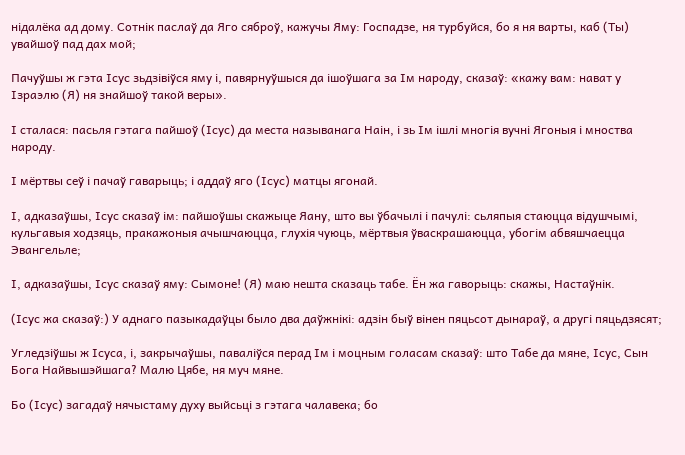нідалёка ад дому. Сотнік паслаў да Яго сяброў, кажучы Яму: Госпадзе, ня турбуйся, бо я ня варты, каб (Ты) увайшоў пад дах мой;

Пачуўшы ж гэта Ісус зьдзівіўся яму і, павярнуўшыся да ішоўшага за Ім народу, сказаў: «кажу вам: нават у Ізраэлю (Я) ня знайшоў такой веры».

І сталася: пасьля гэтага пайшоў (Ісус) да места называнага Наін, і зь Ім ішлі многія вучні Ягоныя і мноства народу.

І мёртвы сеў і пачаў гаварыць; і аддаў яго (Ісус) матцы ягонай.

І, адказаўшы, Ісус сказаў ім: пайшоўшы скажыце Яану, што вы ўбачылі і пачулі: сьляпыя стаюцца відушчымі, кульгавыя ходзяць, пракажоныя ачышчаюцца, глухія чуюць, мёртвыя ўваскрашаюцца, убогім абвяшчаецца Эвангельле;

І, адказаўшы, Ісус сказаў яму: Сымоне! (Я) маю нешта сказаць табе. Ён жа гаворыць: скажы, Настаўнік.

(Ісус жа сказаў:) У аднаго пазыкадаўцы было два даўжнікі: адзін быў вінен пяцьсот дынараў, а другі пяцьдзясят;

Угледзіўшы ж Ісуса, і, закрычаўшы, паваліўся перад Ім і моцным голасам сказаў: што Табе да мяне, Ісус, Сын Бога Найвышэйшага? Малю Цябе, ня муч мяне.

Бо (Ісус) загадаў нячыстаму духу выйсьці з гэтага чалавека; бо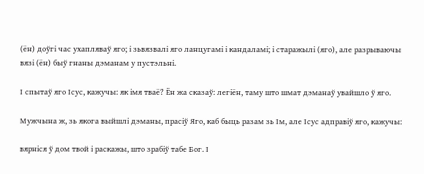(ён) доўгі час ухапляваў яго; і зьвязвалі яго ланцугамі і кандаламі; і старажылі (яго), але разрываючы вязі (ён) быў гнаны дэманам у пустэльні.

І спытаў яго Ісус, кажучы: як імя тваё? Ён жа сказаў: легіён, таму што шмат дэманаў увайшло ў яго.

Мужчына ж, зь якога выйшлі дэманы, прасіў Яго, каб быць разам зь Ім, але Ісус адправіў яго, кажучы:

вярніся ў дом твой і раскажы, што зрабіў табе Бог. І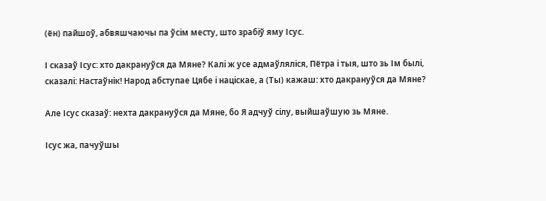(ён) пайшоў, абвяшчаючы па ўсім месту, што зрабіў яму Ісус.

І сказаў Ісус: хто дакрануўся да Мяне? Калі ж усе адмаўляліся, Пётра і тыя, што зь Ім былі, сказалі: Настаўнік! Народ абступае Цябе і націскае, а (Ты) кажаш: хто дакрануўся да Мяне?

Але Ісус сказаў: нехта дакрануўся да Мяне, бо Я адчуў сілу, выйшаўшую зь Мяне.

Ісус жа, пачуўшы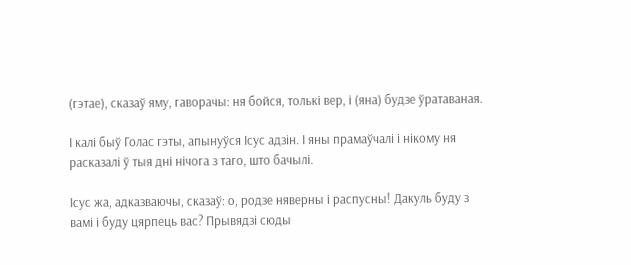(гэтае), сказаў яму, гаворачы: ня бойся, толькі вер, і (яна) будзе ўратаваная.

І калі быў Голас гэты, апынуўся Ісус адзін. І яны прамаўчалі і нікому ня расказалі ў тыя дні нічога з таго, што бачылі.

Ісус жа, адказваючы, сказаў: о, родзе няверны і распусны! Дакуль буду з вамі і буду цярпець вас? Прывядзі сюды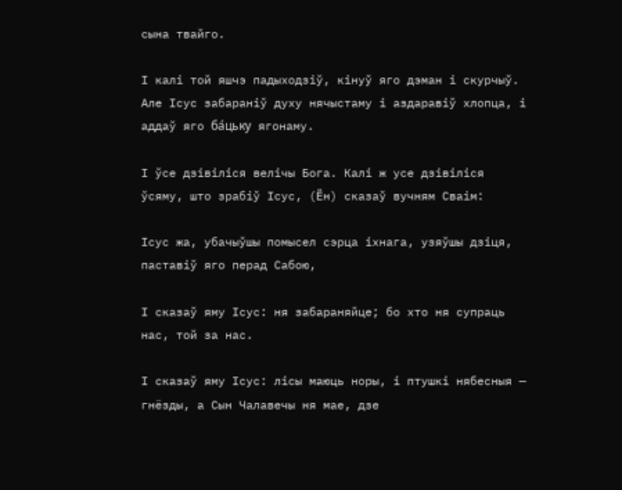сына твайго.

І калі той яшчэ падыходзіў, кінуў яго дэман і скурчыў. Але Ісус забараніў духу нячыстаму і аздаравіў хлопца, і аддаў яго ба́цьку ягонаму.

І ўсе дзівіліся велічы Бога. Калі ж усе дзівіліся ўсяму, што зрабіў Ісус, (Ён) сказаў вучням Сваім:

Ісус жа, убачыўшы помысел сэрца іхнага, узяўшы дзіця, паставіў яго перад Сабою,

І сказаў яму Ісус: ня забараняйце; бо хто ня супраць нас, той за нас.

І сказаў яму Ісус: лісы маюць норы, і птушкі нябесныя — гнёзды, а Сын Чалавечы ня мае, дзе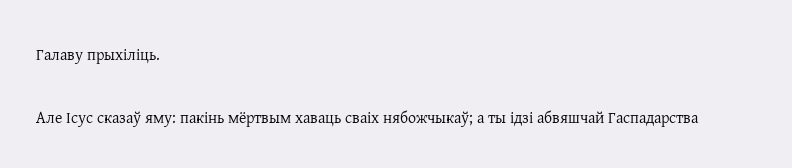Галаву прыхіліць.

Але Ісус сказаў яму: пакінь мёртвым хаваць сваіх нябожчыкаў; а ты ідзі абвяшчай Гаспадарства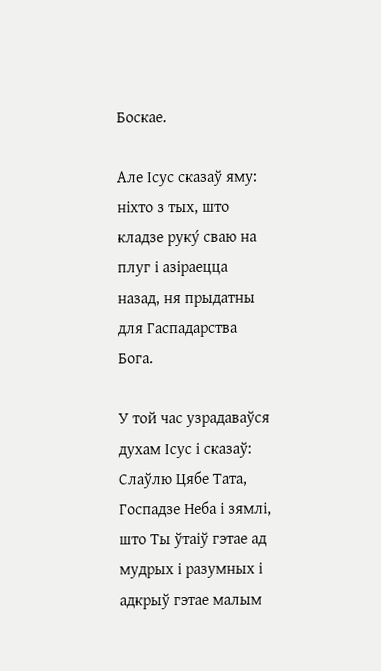Боскае.

Але Ісус сказаў яму: ніхто з тых, што кладзе руку́ сваю на плуг і азіраецца назад, ня прыдатны для Гаспадарства Бога.

У той час узрадаваўся духам Ісус і сказаў: Слаўлю Цябе Тата, Госпадзе Неба і зямлі, што Ты ўтаіў гэтае ад мудрых і разумных і адкрыў гэтае малым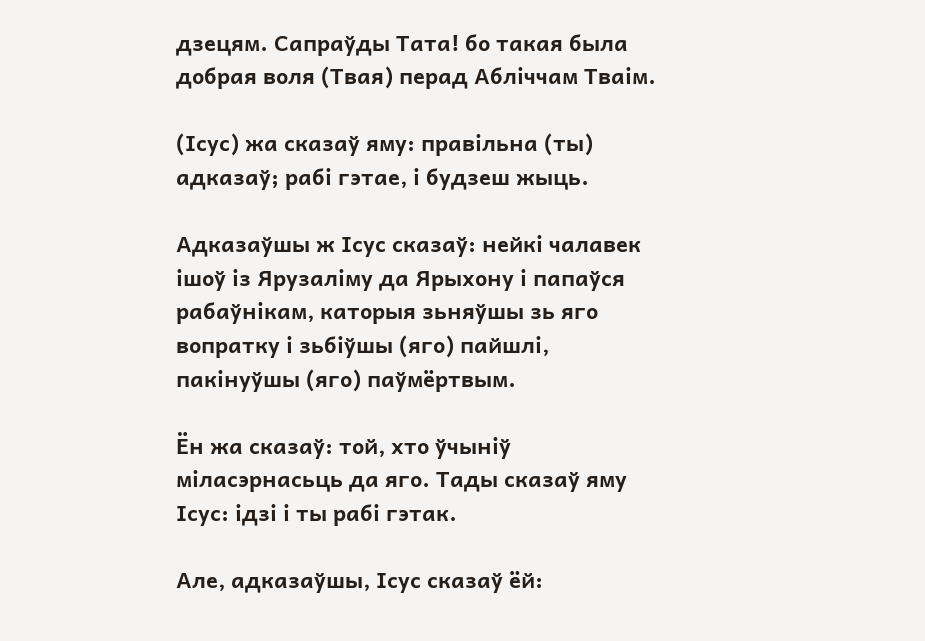дзецям. Сапраўды Тата! бо такая была добрая воля (Твая) перад Абліччам Тваім.

(Ісус) жа сказаў яму: правільна (ты) адказаў; рабі гэтае, і будзеш жыць.

Адказаўшы ж Ісус сказаў: нейкі чалавек ішоў із Ярузаліму да Ярыхону і папаўся рабаўнікам, каторыя зьняўшы зь яго вопратку і зьбіўшы (яго) пайшлі, пакінуўшы (яго) паўмёртвым.

Ён жа сказаў: той, хто ўчыніў міласэрнасьць да яго. Тады сказаў яму Ісус: ідзі і ты рабі гэтак.

Але, адказаўшы, Ісус сказаў ёй: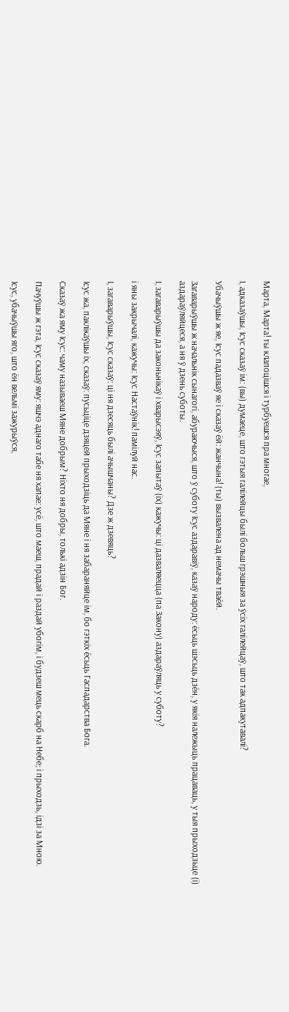Марта, Марта! ты клапоцішся і турбуешся пра многае,

І, адказаўшы, Ісус сказаў ім: (вы) думаеце, што гэтыя галілейцы былі больш грэшныя за ўсіх галілейцаў, што так адпакутавалі?

Убачыўшы ж яе, Ісус падазваў яе і сказаў ёй: жанчына! (ты) вызвалена ад немачы тваёй.

Загаварыўшы ж начальнік сынагогі, абураючыся, што ў суботу Ісус аздаравіў, казаў народу: ёсьць шэсьць дзён, у якія належыць працаваць, у тыя прыходзьце (і) аздараўляйцеся, а ня ў дзень суботы.

І, загаварыўшы да законьнікаў і хварысэяў, Ісус запытаў (іх) кажучы: ці дазваляецца (па Закону) аздараўляць у суботу?

і яны закрычалі, кажучы: Ісус Настаўнік! памілуй нас.

І, загаварыўшы, Ісус сказаў: ці ня дзесяць былі ачышчаны? Дзе ж дзевяць?

Ісус жа, паклікаўшы іх, сказаў: пусьціце дзяцей прыходзіць да Мяне і ня забараняйце ім, бо гэткіх ёсьць Гаспадарства Бога.

Сказаў жа яму Ісус: чаму называеш Мяне добрым? Ніхто ня добры, толькі адзін Бог.

Пачуўшы ж гэта, Ісус сказаў яму: яшчэ аднаго табе ня хапае: усё, што маеш, прадай і раздай убогім, і будзеш мець скарб на Небе; і прыходзь, ідзі за Мною.

Ісус, убачыўшы яго, што ён вельмі зажурыўся,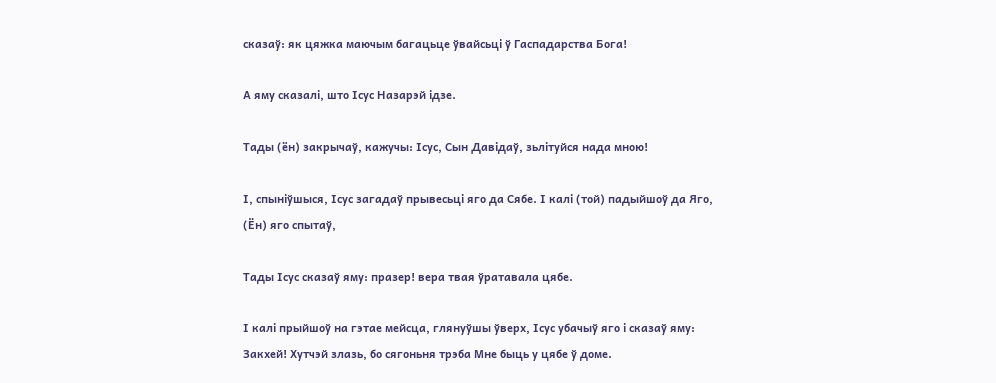сказаў: як цяжка маючым багацьце ўвайсьці ў Гаспадарства Бога!

А яму сказалі, што Ісус Назарэй ідзе.

Тады (ён) закрычаў, кажучы: Ісус, Сын Давідаў, зьлітуйся нада мною!

І, спыніўшыся, Ісус загадаў прывесьці яго да Сябе. І калі (той) падыйшоў да Яго, (Ён) яго спытаў,

Тады Ісус сказаў яму: празер! вера твая ўратавала цябе.

І калі прыйшоў на гэтае мейсца, глянуўшы ўверх, Ісус убачыў яго і сказаў яму: Закхей! Хутчэй злазь, бо сягоньня трэба Мне быць у цябе ў доме.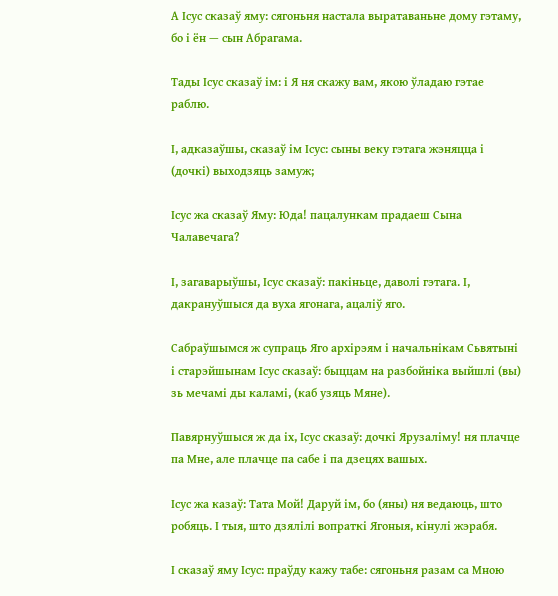А Ісус сказаў яму: сягоньня настала выратаваньне дому гэтаму, бо і ён — сын Абрагама.

Тады Ісус сказаў ім: і Я ня скажу вам, якою ўладаю гэтае раблю.

І, адказаўшы, сказаў ім Ісус: сыны веку гэтага жэняцца і (дочкі) выходзяць замуж;

Ісус жа сказаў Яму: Юда! пацалункам прадаеш Сына Чалавечага?

І, загаварыўшы, Ісус сказаў: пакіньце, даволі гэтага. І, дакрануўшыся да вуха ягонага, ацаліў яго.

Сабраўшымся ж супраць Яго архірэям і начальнікам Сьвятыні і старэйшынам Ісус сказаў: быццам на разбойніка выйшлі (вы) зь мечамі ды каламі, (каб узяць Мяне).

Павярнуўшыся ж да іх, Ісус сказаў: дочкі Ярузаліму! ня плачце па Мне, але плачце па сабе і па дзецях вашых.

Ісус жа казаў: Тата Мой! Даруй ім, бо (яны) ня ведаюць, што робяць. І тыя, што дзялілі вопраткі Ягоныя, кінулі жэрабя.

І сказаў яму Ісус: праўду кажу табе: сягоньня разам са Мною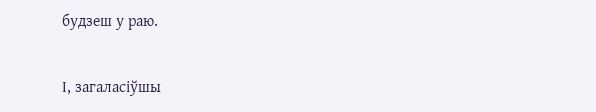будзеш у раю.

І, загаласіўшы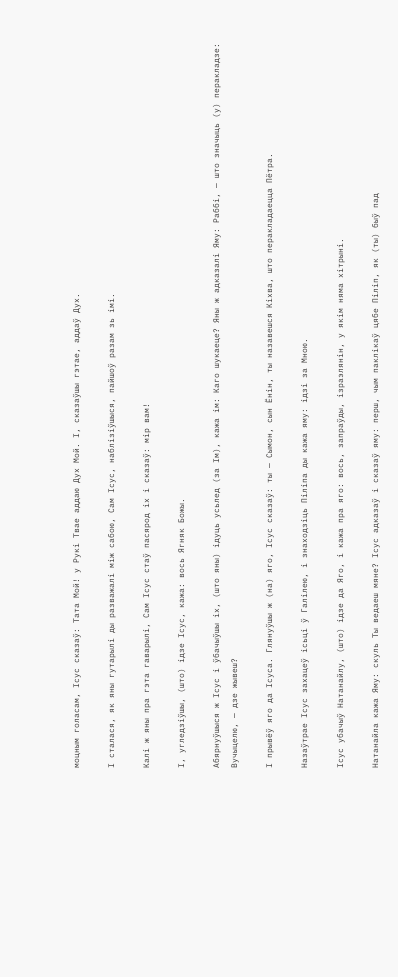моцным голасам, Ісус сказаў: Тата Мой! у Рукі Твае аддаю Дух Мой. І, сказаўшы гэтае, аддаў Дух.

І сталася, як яны гутарылі ды разважалі між сабою, Сам Ісус, наблізіўшыся, пайшоў разам зь імі.

Калі ж яны пра гэта гаварылі, Сам Ісус стаў пасярод іх і сказаў: мір вам!

І, угледзіўшы, (што) ідзе Ісус, кажа: вось Ягняк Божы.

Абярнуўшыся ж Ісус і ўбачыўшы іх, (што яны) ідуць усьлед (за Ім), кажа ім: Каго шукаеце? Яны ж адказалі Яму: Раббі, — што значыць (у) перакладзе: Вучыцелю, — дзе жывеш?

І прывёў яго да Ісуса. Глянуўшы ж (на) яго, Ісус сказаў: ты — Сымон, сын Ёнін, ты назавешся Кіхва, што перакладаецца Пётра.

Назаўтрае Ісус захацеў ісьці ў Галілею, і знаходзіць Піліпа ды кажа яму: ідзі за Мною.

Ісус убачыў Натанайлу, (што) ідзе да Яго, і кажа пра яго: вось, запраўды, ізраэлянін, у якім няма хітрыні.

Натанайла кажа Яму: скуль Ты ведаеш мяне? Ісус адказаў і сказаў яму: перш, чым паклікаў цябе Піліп, як (ты) быў пад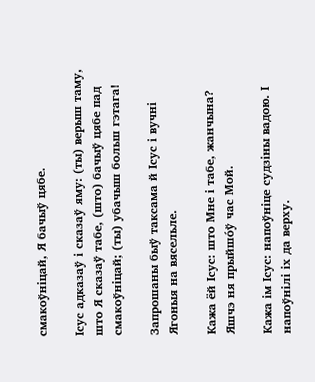смакоўніцай, Я бачыў цябе.

Ісус адказаў і сказаў яму: (ты) верыш таму, што Я сказаў табе, (што) бачыў цябе пад смакоўніцай; (ты) убачыш больш гэтага!

Запрошаны быў таксама й Ісус і вучні Ягоныя на вясельле.

Кажа ёй Ісус: што Мне і табе, жанчына? Яшчэ ня прыйшо́ў час Мой.

Кажа ім Ісус: напоўніце судзіны вадою. І напоўнілі іх да верху.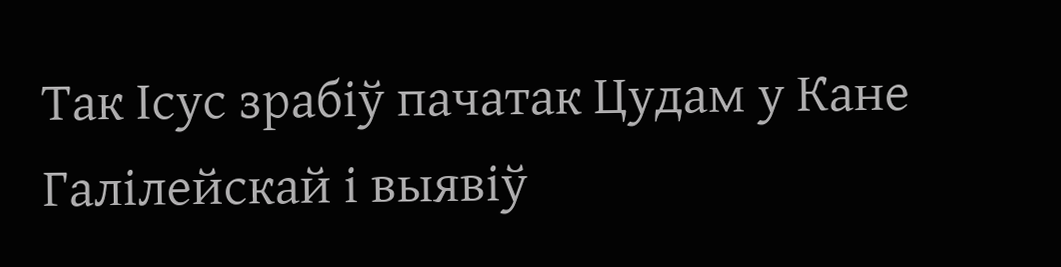Так Ісус зрабіў пачатак Цудам у Кане Галілейскай і выявіў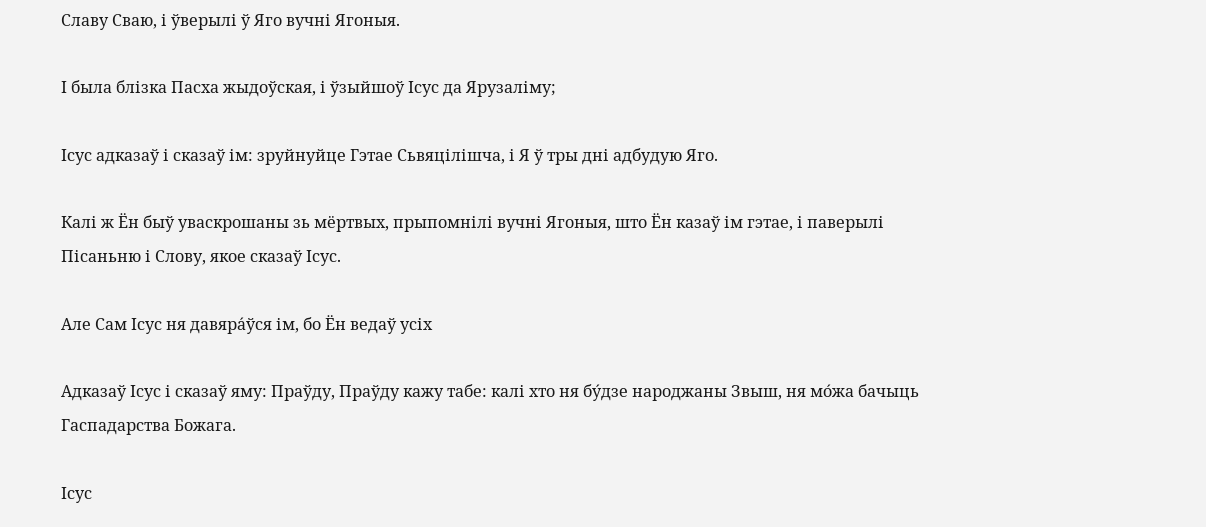Славу Сваю, і ўверылі ў Яго вучні Ягоныя.

І была блізка Пасха жыдоўская, і ўзыйшоў Ісус да Ярузаліму;

Ісус адказаў і сказаў ім: зруйнуйце Гэтае Сьвяцілішча, і Я ў тры дні адбудую Яго.

Калі ж Ён быў уваскрошаны зь мёртвых, прыпомнілі вучні Ягоныя, што Ён казаў ім гэтае, і паверылі Пісаньню і Слову, якое сказаў Ісус.

Але Сам Ісус ня давяра́ўся ім, бо Ён ведаў усіх

Адказаў Ісус і сказаў яму: Праўду, Праўду кажу табе: калі хто ня бу́дзе народжаны Звыш, ня мо́жа бачыць Гаспадарства Божага.

Ісус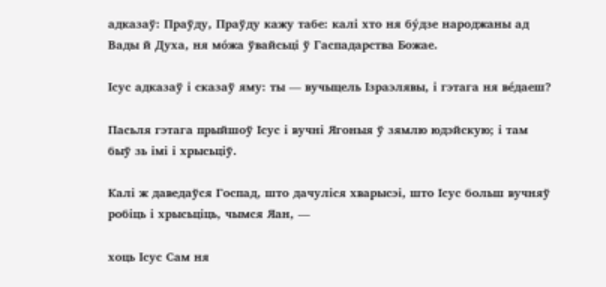адказаў: Праўду, Праўду кажу табе: калі хто ня бу́дзе народжаны ад Вады й Духа, ня мо́жа ўвайсьці ў Гаспадарства Божае.

Ісус адказаў і сказаў яму: ты — вучыцель Ізраэлявы, і гэтага ня ве́даеш?

Пасьля гэтага прыйшоў Ісус і вучні Ягоныя ў зямлю юдэйскую; і там быў зь імі і хрысьціў.

Калі ж даведаўся Госпад, што дачуліся хварысэі, што Ісус больш вучняў робіць і хрысьціць, чымся Яан, —

хоць Ісус Сам ня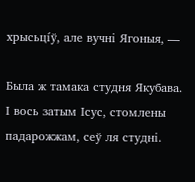хрысьцíў, але вучні Ягоныя, —

Была ж тамака студня Якубава. І вось затым Ісус, стомлены падарожжам, сеў ля студні.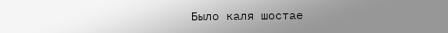Было каля шостае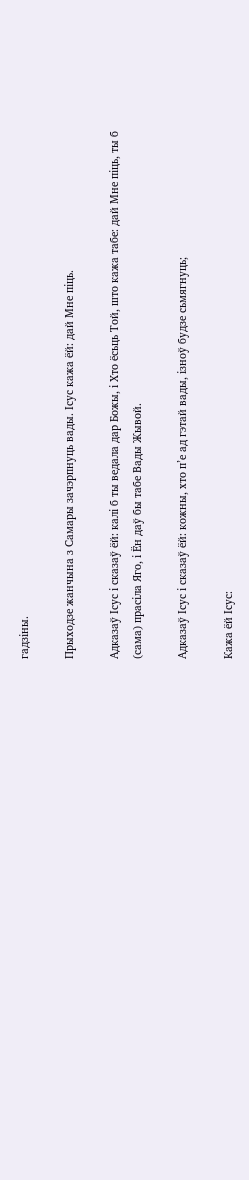гадзіны.

Прыходзе жанчына з Самары зачэрпнуць вады. Ісус кажа ёй: дай Мне піць.

Адказаў Ісус і сказаў ёй: калі б ты ведала дар Божы, і Хто ёсьць Той, што кажа табе: дай Мне піць, ты б (сама) прасіла Яго, і Ён даў бы табе Вады Жывой.

Адказаў Ісус і сказаў ёй: кожны, хто п’е ад гэтай вады, ізноў будзе сьмягнуць;

Кажа ёй Ісус: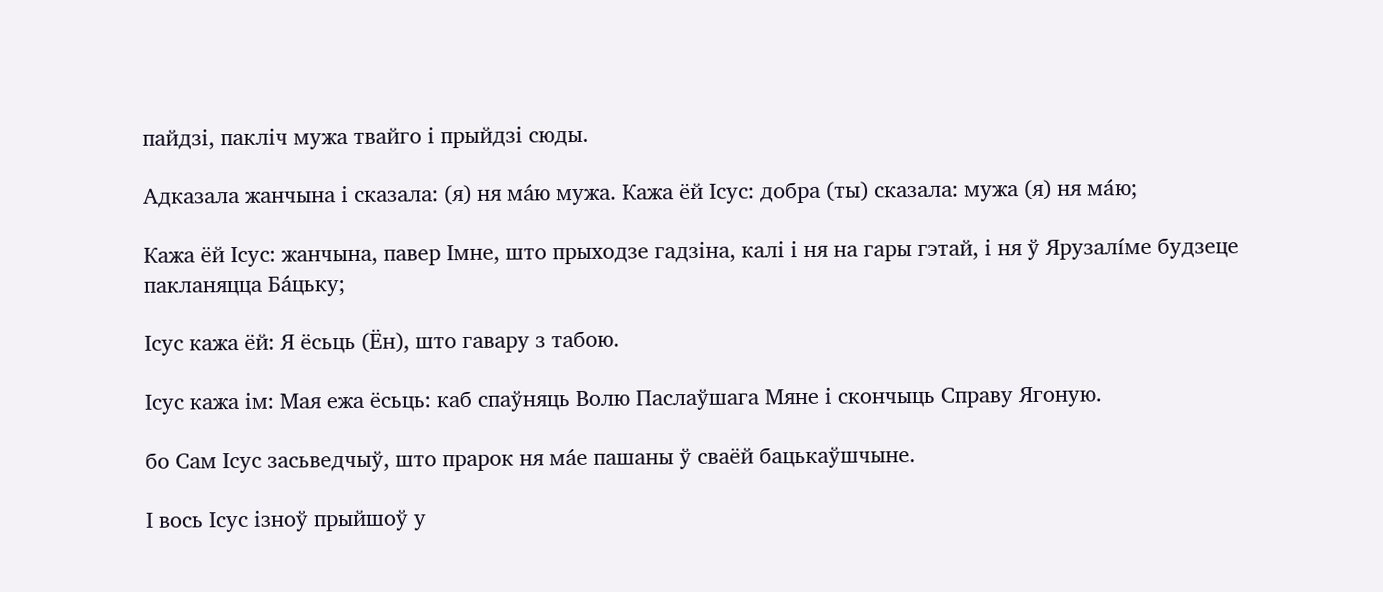пайдзі, пакліч мужа твайго і прыйдзі сюды.

Адказала жанчына і сказала: (я) ня ма́ю мужа. Кажа ёй Ісус: добра (ты) сказала: мужа (я) ня ма́ю;

Кажа ёй Ісус: жанчына, павер Імне, што прыходзе гадзіна, калі і ня на гары гэтай, і ня ў Ярузалíме будзеце пакланяцца Ба́цьку;

Ісус кажа ёй: Я ёсьць (Ён), што гавару з табою.

Ісус кажа ім: Мая ежа ёсьць: каб спаўняць Волю Паслаўшага Мяне і скончыць Справу Ягоную.

бо Сам Ісус засьведчыў, што прарок ня ма́е пашаны ў сваёй бацькаўшчыне.

І вось Ісус ізноў прыйшоў у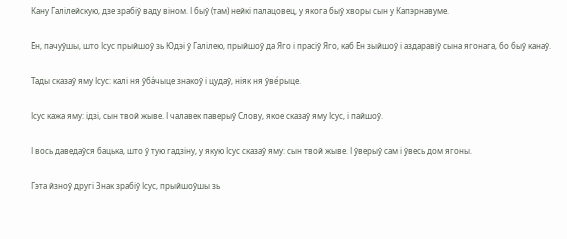Кану Галілейскую, дзе зрабіў ваду віном. І быў (там) нейкі палацовец, у якога быў хворы сын у Капэрнавуме.

Ён, пачуўшы, што Ісус прыйшоў зь Юдэі ў Галілею, прыйшоў да Яго і прасіў Яго, каб Ён зыйшоў і аздаравіў сына ягонага, бо быў канаў.

Тады сказаў яму Ісус: калі ня ўба́чыце знакоў і цудаў, ніяк ня ўве́рыце.

Ісус кажа яму: ідзі, сын твой жыве. І чалавек паверыў Слову, якое сказаў яму Ісус, і пайшоў.

І вось даведаўся бацька, што ў тую гадзіну, у якую Ісус сказаў яму: сын твой жыве. І ўверыў сам і ўвесь дом ягоны.

Гэта йзноў другі Знак зрабіў Ісус, прыйшоўшы зь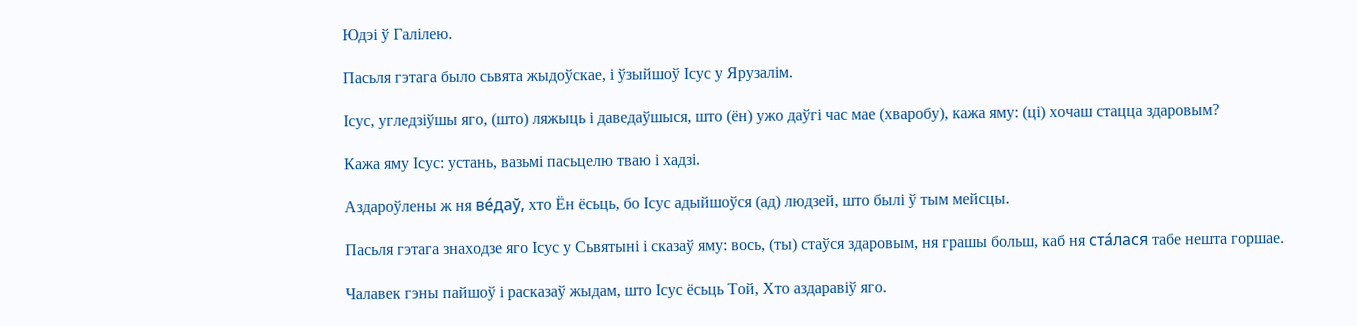Юдэі ў Галілею.

Пасьля гэтага было сьвята жыдоўскае, і ўзыйшоў Ісус у Ярузалім.

Ісус, угледзіўшы яго, (што) ляжыць і даведаўшыся, што (ён) ужо даўгі час мае (хваробу), кажа яму: (ці) хочаш стацца здаровым?

Кажа яму Ісус: устань, вазьмі пасьцелю тваю і хадзі.

Аздароўлены ж ня ве́даў, хто Ён ёсьць, бо Ісус адыйшоўся (ад) людзей, што былі ў тым мейсцы.

Пасьля гэтага знаходзе яго Ісус у Сьвятыні і сказаў яму: вось, (ты) стаўся здаровым, ня грашы больш, каб ня ста́лася табе нешта горшае.

Чалавек гэны пайшоў і расказаў жыдам, што Ісус ёсьць Той, Хто аздаравіў яго.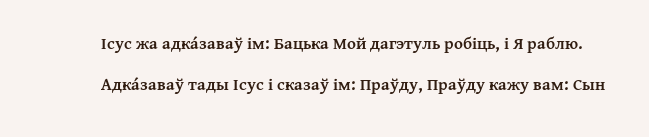Ісус жа адка́заваў ім: Бацька Мой дагэтуль робіць, і Я раблю.

Адка́заваў тады Ісус і сказаў ім: Праўду, Праўду кажу вам: Сын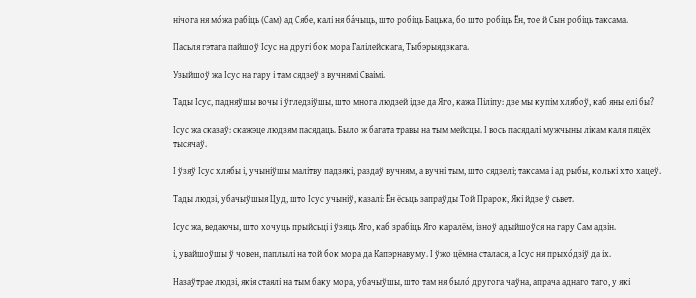нічога ня мо́жа рабіць (Сам) ад Сябе, калі ня ба́чыць, што робіць Бацька, бо што робіць Ён, тое й Сын робіць таксама.

Пасьля гэтага пайшоў Ісус на другі бок мора Галілейскага, Тыбэрыядзкага.

Узыйшоў жа Ісус на гару і там сядзеў з вучнямі Сваімі.

Тады Ісус, падняўшы вочы і ўгледзіўшы, што многа людзей ідзе да Яго, кажа Піліпу: дзе мы купім хлябоў, каб яны елі бы?

Ісус жа сказаў: скажэце людзям пасядаць. Было ж багата травы на тым мейсцы. І вось пасядалі мужчыны лікам каля пяцёх тысячаў.

І ўзяў Ісус хлябы і, учыніўшы малітву падзякі, раздаў вучням, а вучні тым, што сядзелі; таксама і ад рыбы, колькі хто хацеў.

Тады людзі, убачыўшыя Цуд, што Ісус учыніў, казалі: Ён ёсьць запраўды Той Прарок, Які йдзе ў сьвет.

Ісус жа, ведаючы, што хочуць прыйсьці і ўзяць Яго, каб зрабіць Яго каралём, ізноў адыйшоўся на гару Сам адзін.

і, увайшоўшы ў човен, паплылі на той бок мора да Капэрнавуму. І ўжо цёмна сталася, а Ісус ня прыхо́дзіў да іх.

Назаўтрае людзі, якія стаялі на тым баку мора, убачыўшы, што там ня было́ другога чаўна, апрача аднаго таго, у які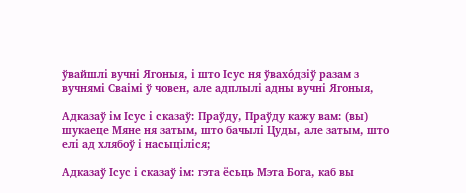ўвайшлі вучні Ягоныя, і што Ісус ня ўвахо́дзіў разам з вучнямі Сваімі ў човен, але адплылі адны вучні Ягоныя,

Адказаў ім Ісус і сказаў: Праўду, Праўду кажу вам: (вы) шукаеце Мяне ня затым, што бачылі Цуды, але затым, што елі ад хлябоў і насыціліся;

Адказаў Ісус і сказаў ім: гэта ёсьць Мэта Бога, каб вы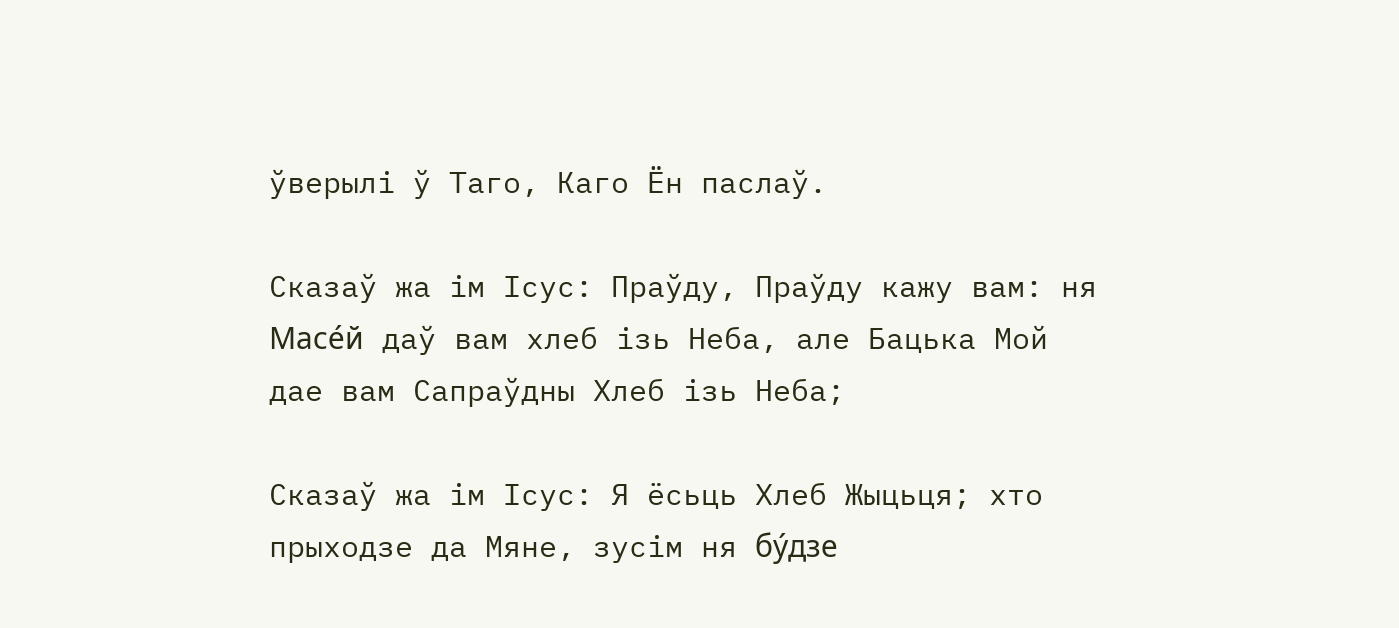ўверылі ў Таго, Каго Ён паслаў.

Сказаў жа ім Ісус: Праўду, Праўду кажу вам: ня Масе́й даў вам хлеб ізь Неба, але Бацька Мой дае вам Сапраўдны Хлеб ізь Неба;

Сказаў жа ім Ісус: Я ёсьць Хлеб Жыцьця; хто прыходзе да Мяне, зусім ня бу́дзе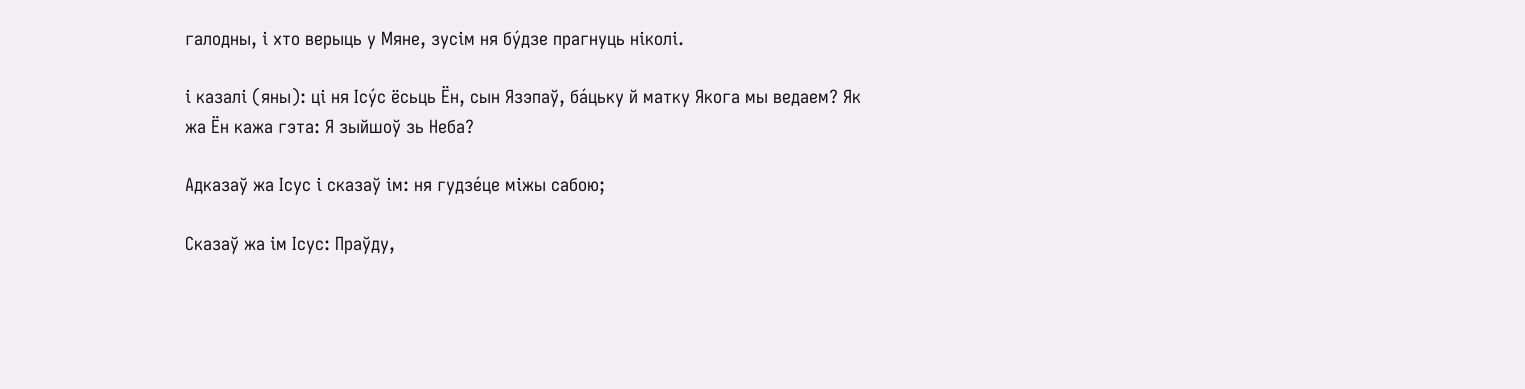галодны, і хто верыць у Мяне, зусім ня бу́дзе прагнуць ніколі.

і казалі (яны): ці ня Ісу́с ёсьць Ён, сын Язэпаў, ба́цьку й матку Якога мы ведаем? Як жа Ён кажа гэта: Я зыйшоў зь Неба?

Адказаў жа Ісус і сказаў ім: ня гудзе́це міжы сабою;

Сказаў жа ім Ісус: Праўду,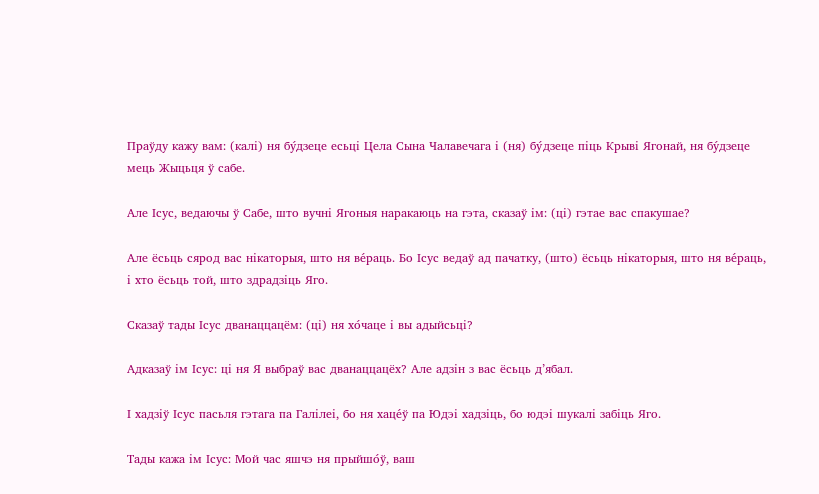Праўду кажу вам: (калі) ня бу́дзеце есьці Цела Сына Чалавечага і (ня) бу́дзеце піць Крыві Ягонай, ня бу́дзеце мець Жыцьця ў сабе.

Але Ісус, ведаючы ў Сабе, што вучні Ягоныя наракаюць на гэта, сказаў ім: (ці) гэтае вас спакушае?

Але ёсьць сярод вас нікаторыя, што ня ве́раць. Бо Ісус ведаў ад пачатку, (што) ёсьць нікаторыя, што ня ве́раць, і хто ёсьць той, што здрадзіць Яго.

Сказаў тады Ісус дванаццацём: (ці) ня хо́чаце і вы адыйсьці?

Адказаў ім Ісус: ці ня Я выбраў вас дванаццацёх? Але адзін з вас ёсьць д’ябал.

І хадзіў Ісус пасьля гэтага па Галілеі, бо ня хаце́ў па Юдэі хадзіць, бо юдэі шукалі забіць Яго.

Тады кажа ім Ісус: Мой час яшчэ ня прыйшо́ў, ваш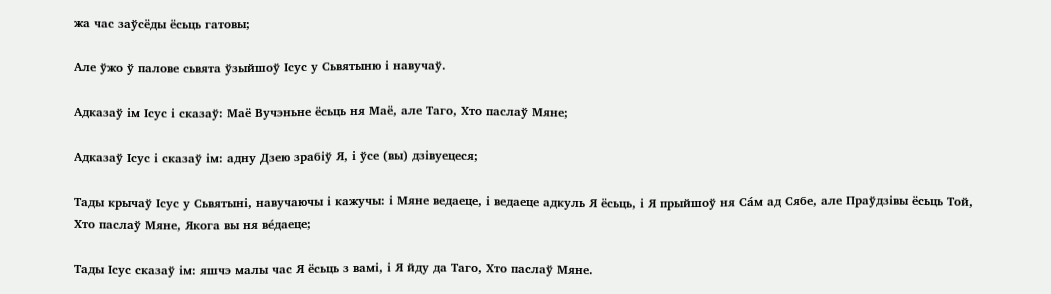жа час заўсёды ёсьць гатовы;

Але ўжо ў палове сьвята ўзыйшоў Ісус у Сьвятыню і навучаў.

Адказаў ім Ісус і сказаў: Маё Вучэньне ёсьць ня Маё, але Таго, Хто паслаў Мяне;

Адказаў Ісус і сказаў ім: адну Дзею зрабіў Я, і ўсе (вы) дзівуецеся;

Тады крычаў Ісус у Сьвятыні, навучаючы і кажучы: і Мяне ведаеце, і ведаеце адкуль Я ёсьць, і Я прыйшоў ня Са́м ад Сябе, але Праўдзівы ёсьць Той, Хто паслаў Мяне, Якога вы ня ве́даеце;

Тады Ісус сказаў ім: яшчэ малы час Я ёсьць з вамі, і Я йду да Таго, Хто паслаў Мяне.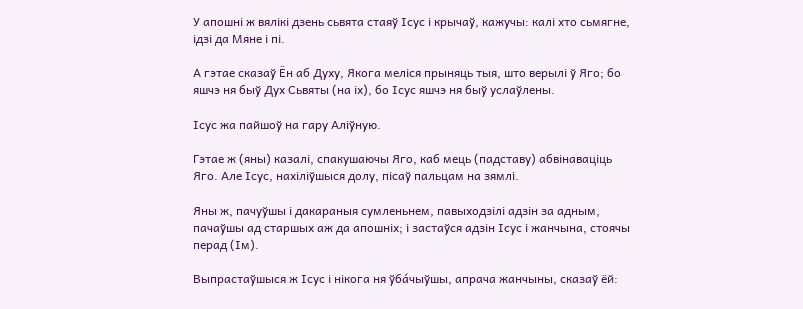У апошні ж вялікі дзень сьвята стаяў Ісус і крычаў, кажучы: калі хто сьмягне, ідзі да Мяне і пі.

А гэтае сказаў Ён аб Духу, Якога меліся прыняць тыя, што верылі ў Яго; бо яшчэ ня быў Дух Сьвяты (на іх), бо Ісус яшчэ ня быў услаўлены.

Ісус жа пайшоў на гару Аліўную.

Гэтае ж (яны) казалі, спакушаючы Яго, каб мець (падставу) абвінаваціць Яго. Але Ісус, нахіліўшыся долу, пісаў пальцам на зямлі.

Яны ж, пачуўшы і дакараныя сумленьнем, павыходзілі адзін за адным, пачаўшы ад старшых аж да апошніх; і застаўся адзін Ісус і жанчына, стоячы перад (Ім).

Выпрастаўшыся ж Ісус і нікога ня ўба́чыўшы, апрача жанчыны, сказаў ёй: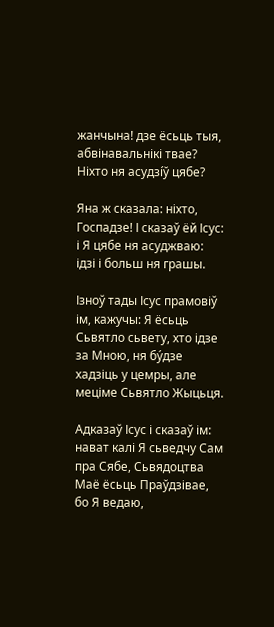жанчына! дзе ёсьць тыя, абвінавальнікі твае? Ніхто ня асудзíў цябе?

Яна ж сказала: ніхто, Госпадзе! І сказаў ёй Ісус: і Я цябе ня асуджваю: ідзі і больш ня грашы.

Ізноў тады Ісус прамовіў ім, кажучы: Я ёсьць Сьвятло сьвету, хто ідзе за Мною, ня бу́дзе хадзіць у цемры, але меціме Сьвятло Жыцьця.

Адказаў Ісус і сказаў ім: нават калі Я сьведчу Сам пра Сябе, Сьвядоцтва Маё ёсьць Праўдзівае, бо Я ведаю,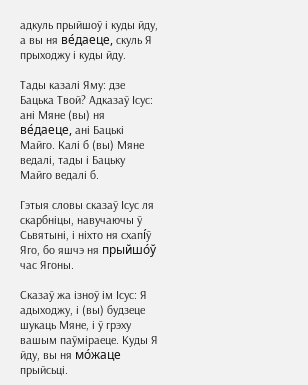адкуль прыйшоў і куды йду, а вы ня ве́даеце, скуль Я прыходжу і куды йду.

Тады казалі Яму: дзе Бацька Твой? Адказаў Ісус: ані Мяне (вы) ня ве́даеце, ані Бацькі Майго. Калі б (вы) Мяне ведалі, тады і Бацьку Майго ведалі б.

Гэтыя словы сказаў Ісус ля скарбніцы, навучаючы ў Сьвятыні, і ніхто ня схапíў Яго, бо яшчэ ня прыйшо́ў час Ягоны.

Сказаў жа ізноў ім Ісус: Я адыходжу, і (вы) будзеце шукаць Мяне, і ў грэху вашым паўміраеце. Куды Я йду, вы ня мо́жаце прыйсьці.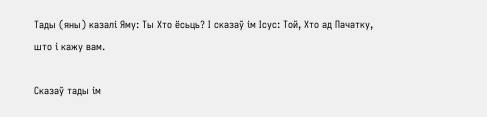Тады (яны) казалі Яму: Ты Хто ёсьць? І сказаў ім Ісус: Той, Хто ад Пачатку, што і кажу вам.

Сказаў тады ім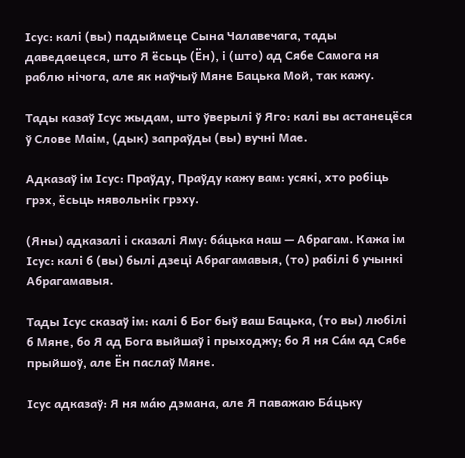Ісус: калі (вы) падыймеце Сына Чалавечага, тады даведаецеся, што Я ёсьць (Ён), і (што) ад Сябе Самога ня раблю нічога, але як наўчыў Мяне Бацька Мой, так кажу.

Тады казаў Ісус жыдам, што ўверылі ў Яго: калі вы астанецёся ў Слове Маім, (дык) запраўды (вы) вучні Мае.

Адказаў ім Ісус: Праўду, Праўду кажу вам: усякі, хто робіць грэх, ёсьць нявольнік грэху.

(Яны) адказалі і сказалі Яму: ба́цька наш — Абрагам. Кажа ім Ісус: калі б (вы) былі дзеці Абрагамавыя, (то) рабілі б учынкі Абрагамавыя.

Тады Ісус сказаў ім: калі б Бог быў ваш Бацька, (то вы) любілі б Мяне, бо Я ад Бога выйшаў і прыходжу; бо Я ня Са́м ад Сябе прыйшоў, але Ён паслаў Мяне.

Ісус адказаў: Я ня ма́ю дэмана, але Я паважаю Ба́цьку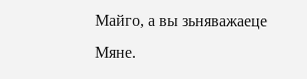Майго, а вы зьняважаеце Мяне.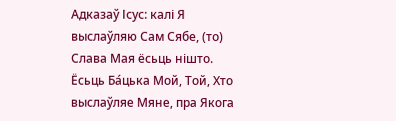Адказаў Ісус: калі Я выслаўляю Сам Сябе, (то) Слава Мая ёсьць нішто. Ёсьць Ба́цька Мой, Той, Хто выслаўляе Мяне, пра Якога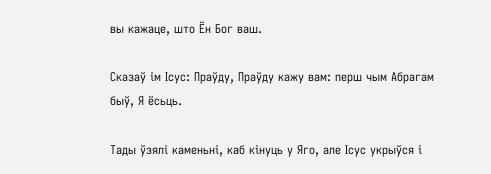вы кажаце, што Ён Бог ваш.

Сказаў ім Ісус: Праўду, Праўду кажу вам: перш чым Абрагам быў, Я ёсьць.

Тады ўзялі каменьні, каб кінуць у Яго, але Ісус укрыўся і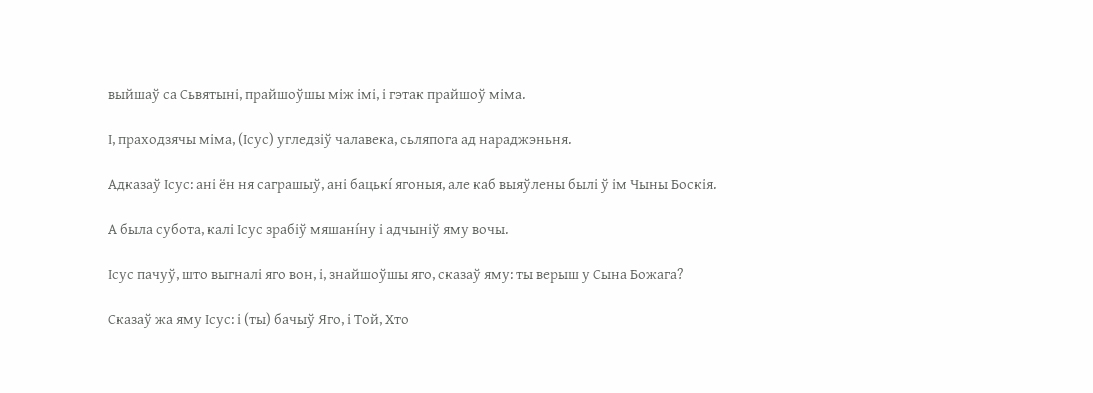выйшаў са Сьвятыні, прайшоўшы між імі, і гэтак прайшоў міма.

І, праходзячы міма, (Ісус) угледзіў чалавека, сьляпога ад нараджэньня.

Адказаў Ісус: ані ён ня саграшыў, ані бацькí ягоныя, але каб выяўлены былі ў ім Чыны Боскія.

А была субота, калі Ісус зрабіў мяшанíну і адчыніў яму вочы.

Ісус пачуў, што выгналі яго вон, і, знайшоўшы яго, сказаў яму: ты верыш у Сына Божага?

Сказаў жа яму Ісус: і (ты) бачыў Яго, і Той, Хто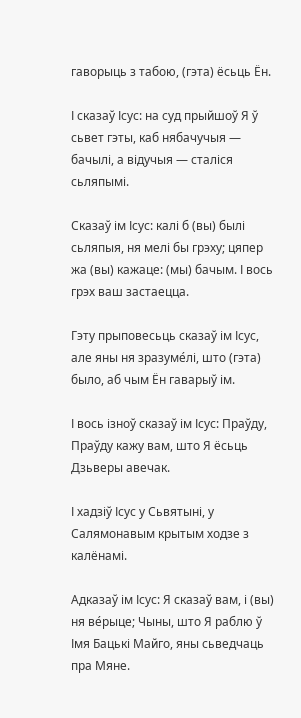гаворыць з табою, (гэта) ёсьць Ён.

І сказаў Ісус: на суд прыйшоў Я ў сьвет гэты, каб нябачучыя — бачылі, а відучыя — сталіся сьляпымі.

Сказаў ім Ісус: калі б (вы) былі сьляпыя, ня мелі бы грэху; цяпер жа (вы) кажаце: (мы) бачым. І вось грэх ваш застаецца.

Гэту прыповесьць сказаў ім Ісус, але яны ня зразуме́лі, што (гэта) было, аб чым Ён гаварыў ім.

І вось ізноў сказаў ім Ісус: Праўду, Праўду кажу вам, што Я ёсьць Дзьверы авечак.

І хадзіў Ісус у Сьвятыні, у Салямонавым крытым ходзе з калёнамі.

Адказаў ім Ісус: Я сказаў вам, і (вы) ня ве́рыце; Чыны, што Я раблю ў Імя Бацькі Майго, яны сьведчаць пра Мяне.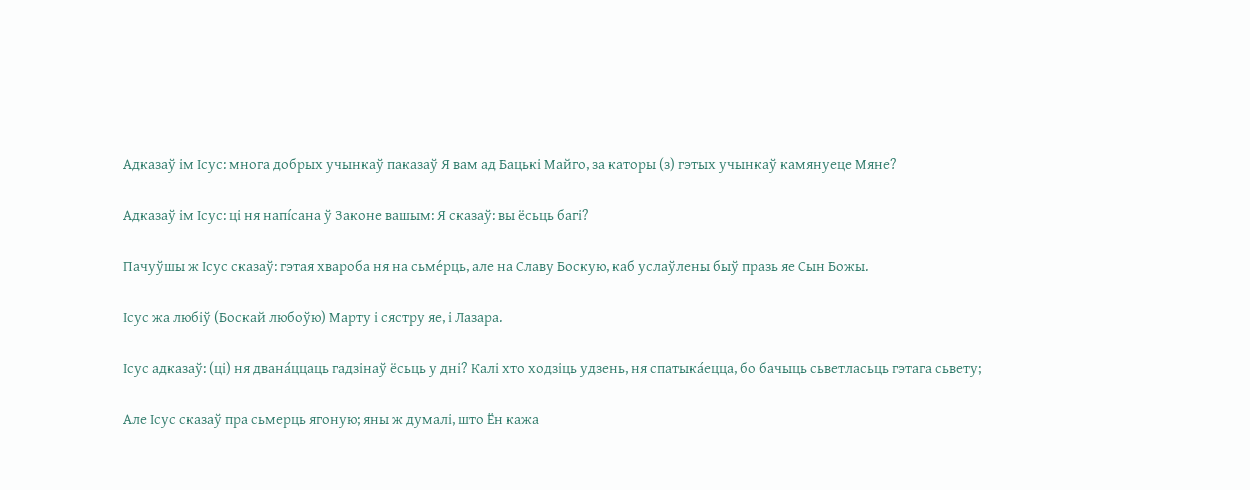Адказаў ім Ісус: многа добрых учынкаў паказаў Я вам ад Бацькі Майго, за каторы (з) гэтых учынкаў камянуеце Мяне?

Адказаў ім Ісус: ці ня напíсана ў Законе вашым: Я сказаў: вы ёсьць багі?

Пачуўшы ж Ісус сказаў: гэтая хвароба ня на сьме́рць, але на Славу Боскую, каб услаўлены быў празь яе Сын Божы.

Ісус жа любіў (Боскай любоўю) Марту і сястру яе, і Лазара.

Ісус адказаў: (ці) ня двана́ццаць гадзінаў ёсьць у дні? Калі хто ходзіць удзень, ня спатыка́ецца, бо бачыць сьветласьць гэтага сьвету;

Але Ісус сказаў пра сьмерць ягоную; яны ж думалі, што Ён кажа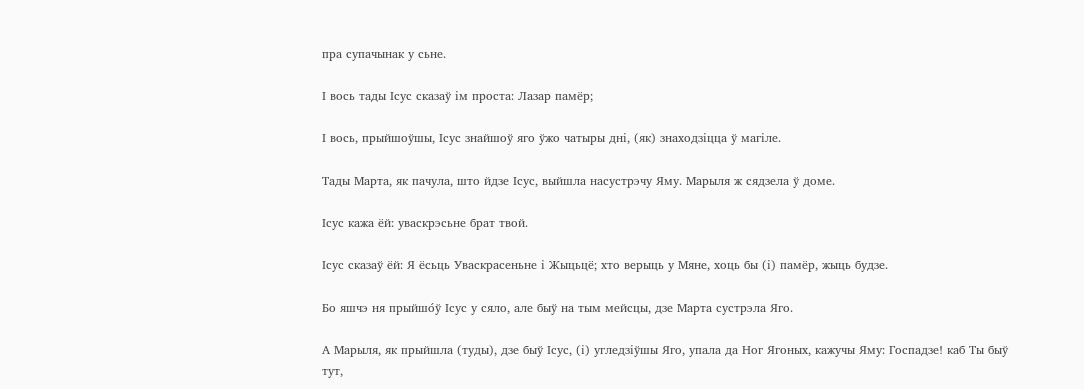пра супачынак у сьне.

І вось тады Ісус сказаў ім проста: Лазар памёр;

І вось, прыйшоўшы, Ісус знайшоў яго ўжо чатыры дні, (як) знаходзіцца ў магіле.

Тады Марта, як пачула, што йдзе Ісус, выйшла насустрэчу Яму. Марыля ж сядзела ў доме.

Ісус кажа ёй: уваскрэсьне брат твой.

Ісус сказаў ёй: Я ёсьць Уваскрасеньне і Жыцьцё; хто верыць у Мяне, хоць бы (і) памёр, жыць будзе.

Бо яшчэ ня прыйшо́ў Ісус у сяло, але быў на тым мейсцы, дзе Марта сустрэла Яго.

А Марыля, як прыйшла (туды), дзе быў Ісус, (і) угледзіўшы Яго, упала да Ног Ягоных, кажучы Яму: Госпадзе! каб Ты быў тут,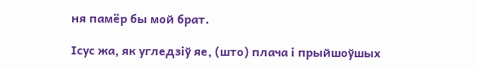ня памёр бы мой брат.

Ісус жа, як угледзіў яе, (што) плача і прыйшоўшых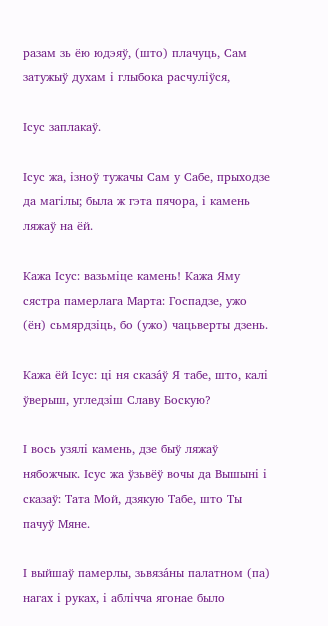разам зь ёю юдэяў, (што) плачуць, Сам затужыў духам і глыбока расчуліўся,

Ісус заплакаў.

Ісус жа, ізноў тужачы Сам у Сабе, прыходзе да магілы; была ж гэта пячора, і камень ляжаў на ёй.

Кажа Ісус: вазьміце камень! Кажа Яму сястра памерлага Марта: Госпадзе, ужо (ён) сьмярдзіць, бо (ужо) чацьверты дзень.

Кажа ёй Ісус: ці ня сказа́ў Я табе, што, калі ўверыш, угледзіш Славу Боскую?

І вось узялі камень, дзе быў ляжаў нябожчык. Ісус жа ўзьвёў вочы да Вышыні і сказаў: Тата Мой, дзякую Табе, што Ты пачуў Мяне.

І выйшаў памерлы, зьвяза́ны палатном (па) нагах і руках, і аблічча ягонае было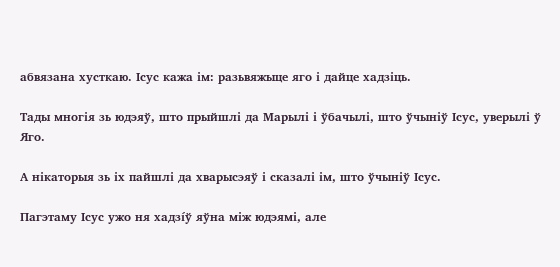абвязана хусткаю. Ісус кажа ім: разьвяжыце яго і дайце хадзіць.

Тады многія зь юдэяў, што прыйшлі да Марылі і ўбачылі, што ўчыніў Ісус, уверылі ў Яго.

А нікаторыя зь іх пайшлі да хварысэяў і сказалі ім, што ўчыніў Ісус.

Пагэтаму Ісус ужо ня хадзíў яўна між юдэямі, але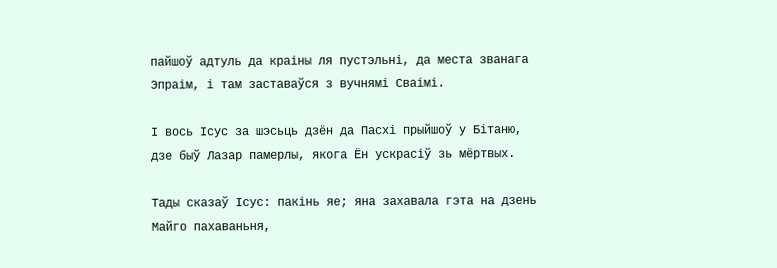пайшоў адтуль да краіны ля пустэльні, да места званага Эпраім, і там заставаўся з вучнямі Сваімі.

І вось Ісус за шэсьць дзён да Пасхі прыйшоў у Бітаню, дзе быў Лазар памерлы, якога Ён ускрасіў зь мёртвых.

Тады сказаў Ісус: пакінь яе; яна захавала гэта на дзень Майго пахаваньня,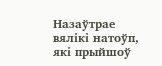Назаўтрае вялікі натоўп, які прыйшоў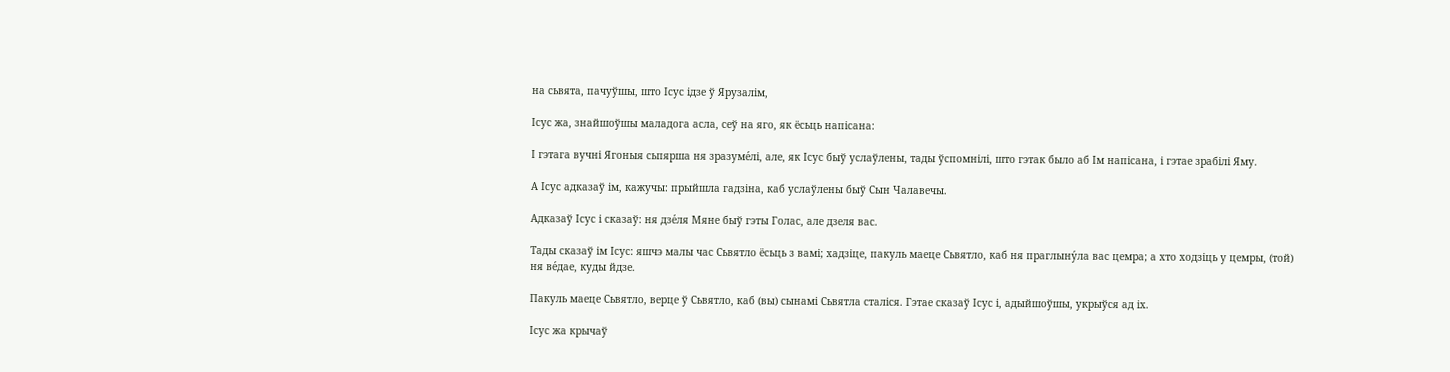на сьвята, пачуўшы, што Ісус ідзе ў Ярузалім,

Ісус жа, знайшоўшы маладога асла, сеў на яго, як ёсьць напісана:

І гэтага вучні Ягоныя сьпярша ня зразуме́лі, але, як Ісус быў услаўлены, тады ўспомнілі, што гэтак было аб Ім напісана, і гэтае зрабілі Яму.

А Ісус адказаў ім, кажучы: прыйшла гадзіна, каб услаўлены быў Сын Чалавечы.

Адказаў Ісус і сказаў: ня дзе́ля Мяне быў гэты Голас, але дзеля вас.

Тады сказаў ім Ісус: яшчэ малы час Сьвятло ёсьць з вамі; хадзіце, пакуль маеце Сьвятло, каб ня праглыну́ла вас цемра; а хто ходзіць у цемры, (той) ня ве́дае, куды йдзе.

Пакуль маеце Сьвятло, верце ў Сьвятло, каб (вы) сынамі Сьвятла сталіся. Гэтае сказаў Ісус і, адыйшоўшы, укрыўся ад іх.

Ісус жа крычаў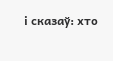і сказаў: хто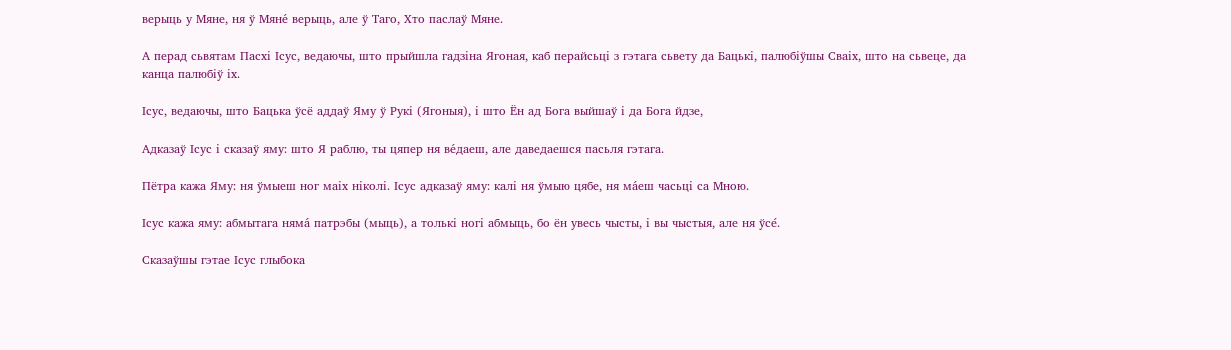верыць у Мяне, ня ў Мяне́ верыць, але ў Таго, Хто паслаў Мяне.

А перад сьвятам Пасхі Ісус, ведаючы, што прыйшла гадзіна Ягоная, каб перайсьці з гэтага сьвету да Бацькі, палюбіўшы Сваіх, што на сьвеце, да канца палюбіў іх.

Ісус, ведаючы, што Бацька ўсё аддаў Яму ў Рукі (Ягоныя), і што Ён ад Бога выйшаў і да Бога йдзе,

Адказаў Ісус і сказаў яму: што Я раблю, ты цяпер ня ве́даеш, але даведаешся пасьля гэтага.

Пётра кажа Яму: ня ўмыеш ног маіх ніколі. Ісус адказаў яму: калі ня ўмыю цябе, ня ма́еш часьці са Мною.

Ісус кажа яму: абмытага няма́ патрэбы (мыць), а толькі ногі абмыць, бо ён увесь чысты, і вы чыстыя, але ня ўсе́.

Сказаўшы гэтае Ісус глыбока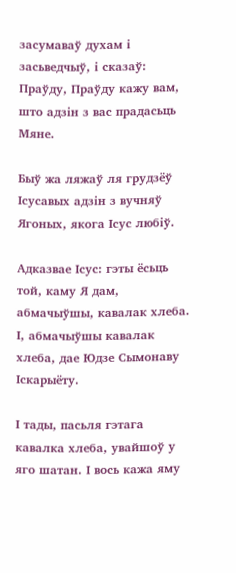засумаваў духам і засьведчыў, і сказаў: Праўду, Праўду кажу вам, што адзін з вас прадасьць Мяне.

Быў жа ляжаў ля грудзёў Ісусавых адзін з вучняў Ягоных, якога Ісус любіў.

Адказвае Ісус: гэты ёсьць той, каму Я дам, абмачыўшы, кавалак хлеба. І, абмачыўшы кавалак хлеба, дае Юдзе Сымонаву Іскарыёту.

І тады, пасьля гэтага кавалка хлеба, увайшоў у яго шатан. І вось кажа яму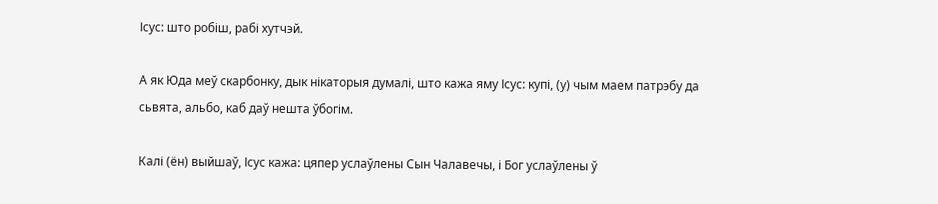Ісус: што робіш, рабі хутчэй.

А як Юда меў скарбонку, дык нікаторыя думалі, што кажа яму Ісус: купі, (у) чым маем патрэбу да сьвята, альбо, каб даў нешта ўбогім.

Калі (ён) выйшаў, Ісус кажа: цяпер услаўлены Сын Чалавечы, і Бог услаўлены ў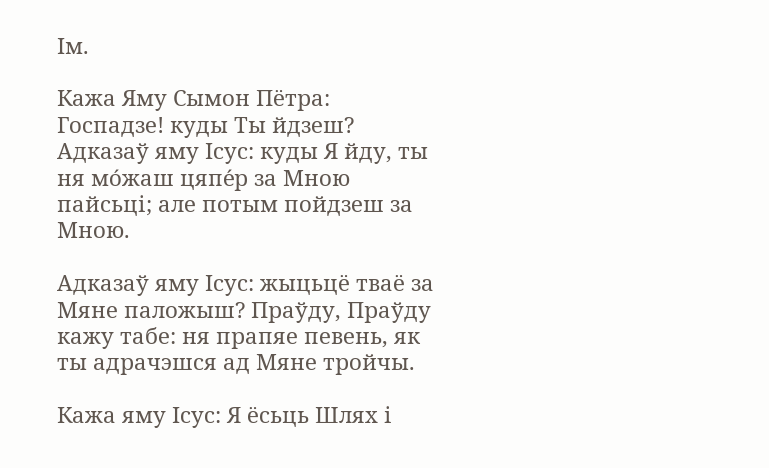Ім.

Кажа Яму Сымон Пётра: Госпадзе! куды Ты йдзеш? Адказаў яму Ісус: куды Я йду, ты ня мо́жаш цяпе́р за Мною пайсьці; але потым пойдзеш за Мною.

Адказаў яму Ісус: жыцьцё тваё за Мяне паложыш? Праўду, Праўду кажу табе: ня прапяе певень, як ты адрачэшся ад Мяне тройчы.

Кажа яму Ісус: Я ёсьць Шлях і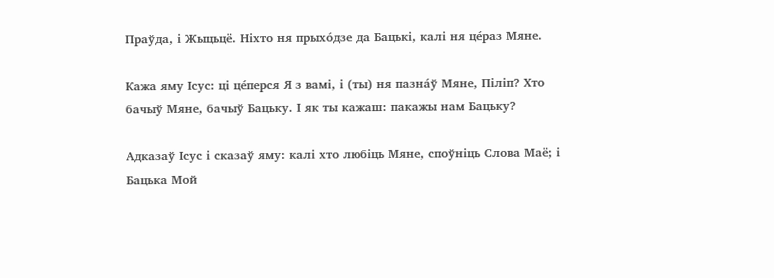Праўда, і Жыцьцё. Ніхто ня прыхо́дзе да Бацькі, калі ня це́раз Мяне.

Кажа яму Ісус: ці це́перся Я з вамі, і (ты) ня пазна́ў Мяне, Піліп? Хто бачыў Мяне, бачыў Бацьку. І як ты кажаш: пакажы нам Бацьку?

Адказаў Ісус і сказаў яму: калі хто любіць Мяне, споўніць Слова Маё; і Бацька Мой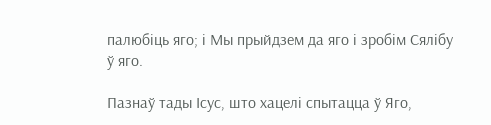палюбіць яго; і Мы прыйдзем да яго і зробім Сялібу ў яго.

Пазнаў тады Ісус, што хацелі спытацца ў Яго,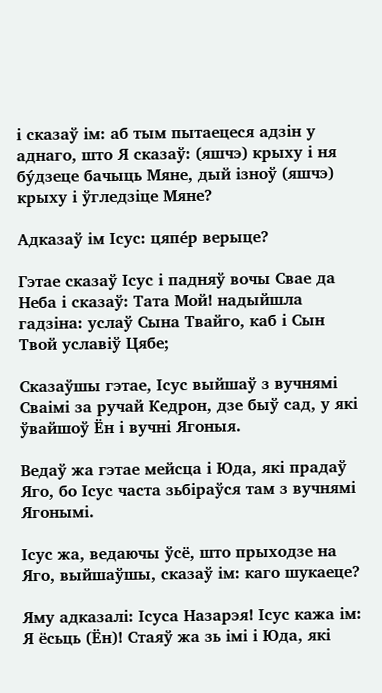і сказаў ім: аб тым пытаецеся адзін у аднаго, што Я сказаў: (яшчэ) крыху і ня бу́дзеце бачыць Мяне, дый ізноў (яшчэ) крыху і ўгледзіце Мяне?

Адказаў ім Ісус: цяпе́р верыце?

Гэтае сказаў Ісус і падняў вочы Свае да Неба і сказаў: Тата Мой! надыйшла гадзіна: услаў Сына Твайго, каб і Сын Твой уславіў Цябе;

Сказаўшы гэтае, Ісус выйшаў з вучнямі Сваімі за ручай Кедрон, дзе быў сад, у які ўвайшоў Ён і вучні Ягоныя.

Ведаў жа гэтае мейсца і Юда, які прадаў Яго, бо Ісус часта зьбіраўся там з вучнямі Ягонымі.

Ісус жа, ведаючы ўсё, што прыходзе на Яго, выйшаўшы, сказаў ім: каго шукаеце?

Яму адказалі: Ісуса Назарэя! Ісус кажа ім: Я ёсьць (Ён)! Стаяў жа зь імі і Юда, які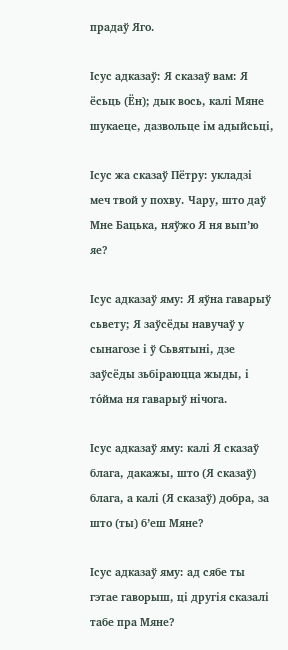прадаў Яго.

Ісус адказаў: Я сказаў вам: Я ёсьць (Ён); дык вось, калі Мяне шукаеце, дазвольце ім адыйсьці,

Ісус жа сказаў Пётру: укладзі меч твой у похву. Чару, што даў Мне Бацька, няўжо Я ня вып’ю яе?

Ісус адказаў яму: Я яўна гаварыў сьвету; Я заўсёды навучаў у сынагозе і ў Сьвятыні, дзе заўсёды зьбіраюцца жыды, і то́йма ня гаварыў нічога.

Ісус адказаў яму: калі Я сказаў блага, дакажы, што (Я сказаў) блага, а калі (Я сказаў) добра, за што (ты) б’еш Мяне?

Ісус адказаў яму: ад сябе ты гэтае гаворыш, ці другія сказалі табе пра Мяне?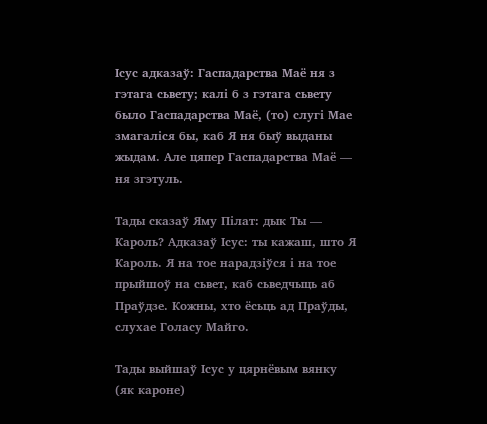Ісус адказаў: Гаспадарства Маё ня з гэтага сьвету; калі б з гэтага сьвету было Гаспадарства Маё, (то) слугі Мае змагаліся бы, каб Я ня быў выданы жыдам. Але цяпер Гаспадарства Маё — ня згэтуль.

Тады сказаў Яму Пілат: дык Ты — Кароль? Адказаў Ісус: ты кажаш, што Я Кароль. Я на тое нарадзіўся і на тое прыйшоў на сьвет, каб сьведчыць аб Праўдзе. Кожны, хто ёсьць ад Праўды, слухае Голасу Майго.

Тады выйшаў Ісус у цярнёвым вянку (як кароне)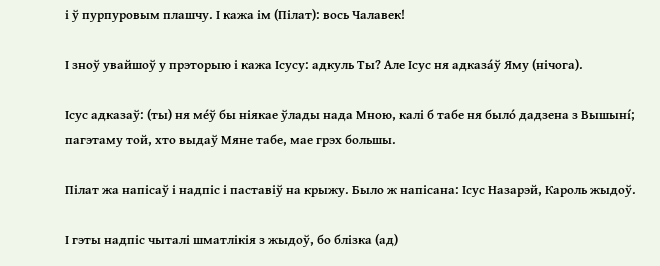і ў пурпуровым плашчу. І кажа ім (Пілат): вось Чалавек!

І зноў увайшоў у прэторыю і кажа Ісусу: адкуль Ты? Але Ісус ня адказа́ў Яму (нічога).

Ісус адказаў: (ты) ня ме́ў бы ніякае ўлады нада Мною, калі б табе ня было́ дадзена з Вышынí; пагэтаму той, хто выдаў Мяне табе, мае грэх большы.

Пілат жа напісаў і надпіс і паставіў на крыжу. Было ж напісана: Ісус Назарэй, Кароль жыдоў.

І гэты надпіс чыталі шматлікія з жыдоў, бо блізка (ад)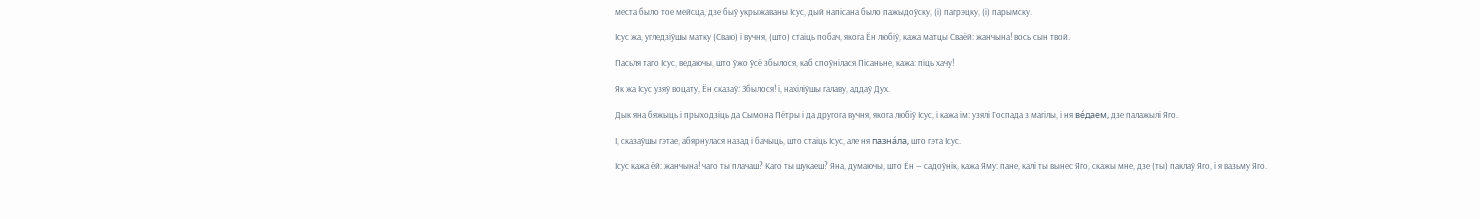места было тое мейсца, дзе быў укрыжаваны Ісус, дый напісана было пажыдоўску, (і) пагрэцку, (і) парымску.

Ісус жа, угледзіўшы матку (Сваю) і вучня, (што) стаіць побач, якога Ён любіў, кажа матцы Сваёй: жанчына! вось сын твой.

Пасьля таго Ісус, ведаючы, што ўжо ўсё збылося, каб споўнілася Пісаньне, кажа: піць хачу!

Як жа Ісус узяў воцату, Ён сказаў: Збылося! і, нахіліўшы галаву, аддаў Дух.

Дык яна бяжыць і прыходзіць да Сымона Пётры і да другога вучня, якога любіў Ісус, і кажа ім: узялі Госпада з магілы, і ня ве́даем, дзе палажылі Яго.

І, сказаўшы гэтае, абярнулася назад і бачыць, што стаіць Ісус, але ня пазна́ла, што гэта Ісус.

Ісус кажа ёй: жанчына! чаго ты плачаш? Каго ты шукаеш? Яна, думаючы, што Ён — садоўнік, кажа Яму: пане, калі ты вынес Яго, скажы мне, дзе (ты) паклаў Яго, і я вазьму Яго.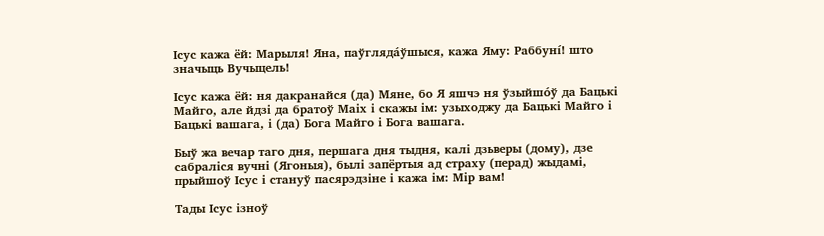Ісус кажа ёй: Марыля! Яна, паўгляда́ўшыся, кажа Яму: Раббунí! што значыць Вучыцель!

Ісус кажа ёй: ня дакранайся (да) Мяне, бо Я яшчэ ня ўзыйшо́ў да Бацькі Майго, але йдзі да братоў Маіх і скажы ім: узыходжу да Бацькі Майго і Бацькі вашага, і (да) Бога Майго і Бога вашага.

Быў жа вечар таго дня, першага дня тыдня, калі дзьверы (дому), дзе сабраліся вучні (Ягоныя), былі запёртыя ад страху (перад) жыдамі, прыйшоў Ісус і стануў пасярэдзіне і кажа ім: Мір вам!

Тады Ісус ізноў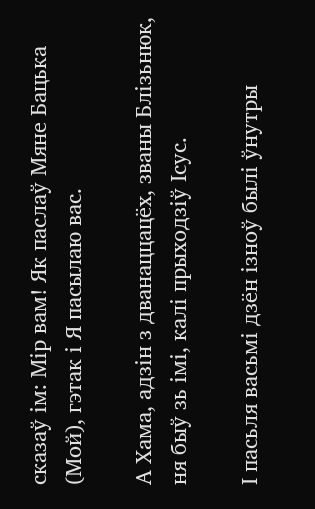сказаў ім: Мір вам! Як паслаў Мяне Бацька (Мой), гэтак і Я пасылаю вас.

А Хама, адзін з дванаццацёх, званы Блізьнюк, ня быў зь імі, калі прыходзіў Ісус.

І пасьля васьмі дзён ізноў былі ўнутры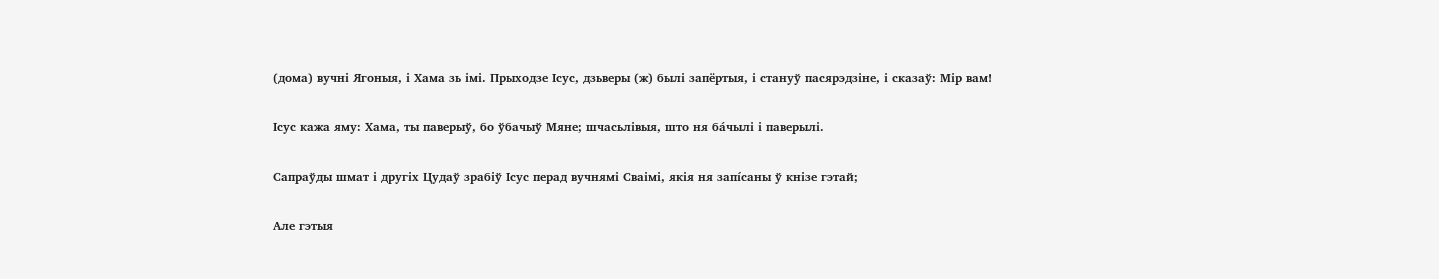(дома) вучні Ягоныя, і Хама зь імі. Прыходзе Ісус, дзьверы (ж) былі запёртыя, і стануў пасярэдзіне, і сказаў: Мір вам!

Ісус кажа яму: Хама, ты паверыў, бо ўбачыў Мяне; шчасьлівыя, што ня ба́чылі і паверылі.

Сапраўды шмат і другіх Цудаў зрабіў Ісус перад вучнямі Сваімі, якія ня запíсаны ў кнізе гэтай;

Але гэтыя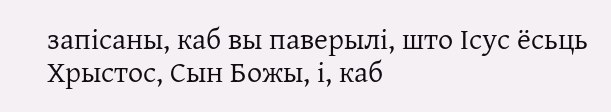запісаны, каб вы паверылі, што Ісус ёсьць Хрыстос, Сын Божы, і, каб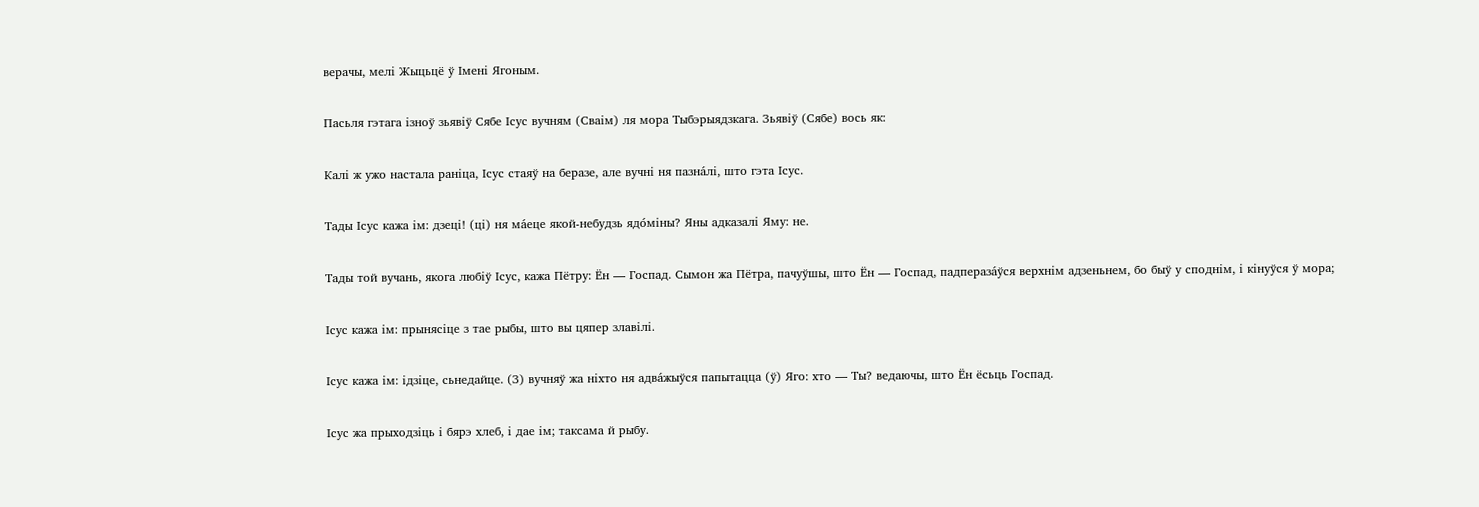верачы, мелі Жыцьцё ў Імені Ягоным.

Пасьля гэтага ізноў зьявіў Сябе Ісус вучням (Сваім) ля мора Тыбэрыядзкага. Зьявіў (Сябе) вось як:

Калі ж ужо настала раніца, Ісус стаяў на беразе, але вучні ня пазна́лі, што гэта Ісус.

Тады Ісус кажа ім: дзеці! (ці) ня ма́еце якой-небудзь ядо́міны? Яны адказалі Яму: не.

Тады той вучань, якога любіў Ісус, кажа Пётру: Ён — Госпад. Сымон жа Пётра, пачуўшы, што Ён — Госпад, падпераза́ўся верхнім адзеньнем, бо быў у споднім, і кінуўся ў мора;

Ісус кажа ім: прынясіце з тае рыбы, што вы цяпер злавілі.

Ісус кажа ім: ідзіце, сьнедайце. (З) вучняў жа ніхто ня адва́жыўся папытацца (ў) Яго: хто — Ты? ведаючы, што Ён ёсьць Госпад.

Ісус жа прыходзіць і бярэ хлеб, і дае ім; таксама й рыбу.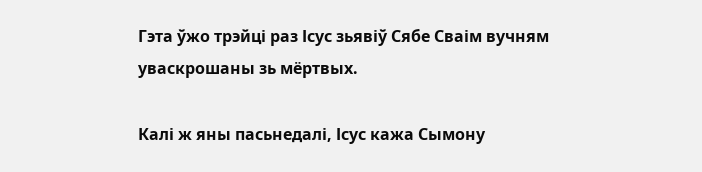Гэта ўжо трэйці раз Ісус зьявіў Сябе Сваім вучням уваскрошаны зь мёртвых.

Калі ж яны пасьнедалі, Ісус кажа Сымону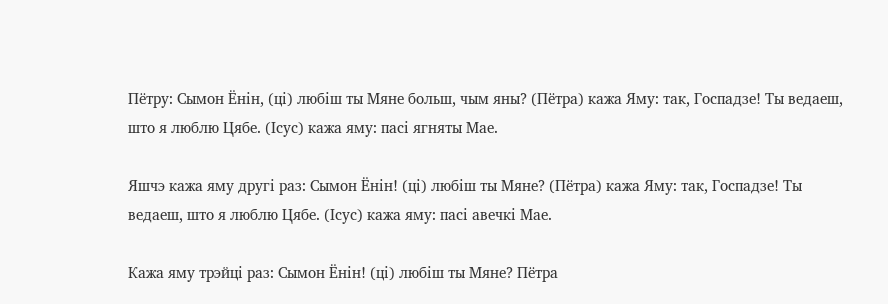Пётру: Сымон Ёнін, (ці) любіш ты Мяне больш, чым яны? (Пётра) кажа Яму: так, Госпадзе! Ты ведаеш, што я люблю Цябе. (Ісус) кажа яму: пасі ягняты Мае.

Яшчэ кажа яму другі раз: Сымон Ёнін! (ці) любіш ты Мяне? (Пётра) кажа Яму: так, Госпадзе! Ты ведаеш, што я люблю Цябе. (Ісус) кажа яму: пасі авечкі Мае.

Кажа яму трэйці раз: Сымон Ёнін! (ці) любіш ты Мяне? Пётра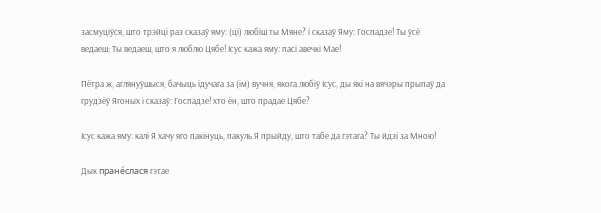засмуціўся, што трэйці раз сказаў яму: (ці) любіш ты Мяне? і сказаў Яму: Госпадзе! Ты ўсё ведаеш; Ты ведаеш, што я люблю Цябе! Ісус кажа яму: пасі авечкі Мае!

Пётра ж, аглянуўшыся, бачыць ідучага за (ім) вучня, якога любіў Ісус, ды які на вячэры прыпаў да грудзёў Ягоных і сказаў: Госпадзе! хто ён, што прадае Цябе?

Ісус кажа яму: калі Я хачу яго пакінуць, пакуль Я прыйду, што табе да гэтага? Ты йдзі за Мною!

Дык пране́слася гэтае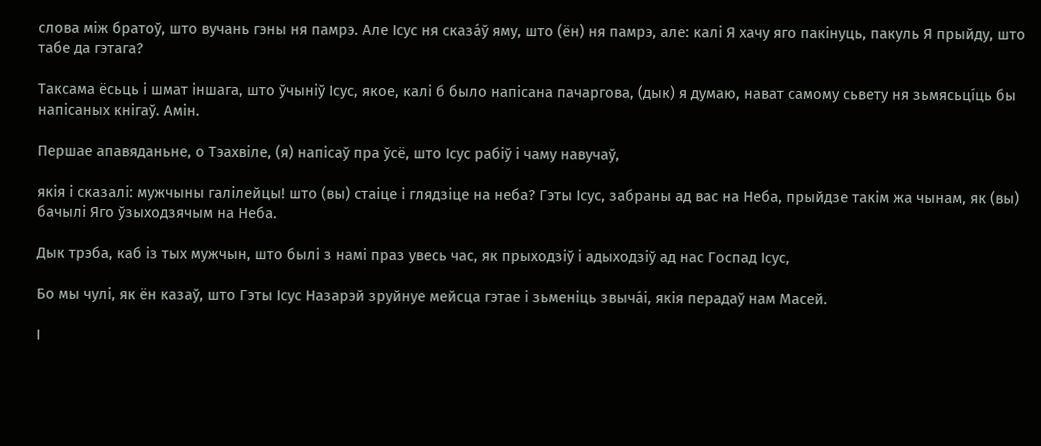слова між братоў, што вучань гэны ня памрэ. Але Ісус ня сказа́ў яму, што (ён) ня памрэ, але: калі Я хачу яго пакінуць, пакуль Я прыйду, што табе да гэтага?

Таксама ёсьць і шмат іншага, што ўчыніў Ісус, якое, калі б было напісана пачаргова, (дык) я думаю, нават самому сьвету ня зьмясьцíць бы напісаных кнігаў. Амін.

Першае апавяданьне, о Тэахвіле, (я) напісаў пра ўсё, што Ісус рабіў і чаму навучаў,

якія і сказалі: мужчыны галілейцы! што (вы) стаіце і глядзіце на неба? Гэты Ісус, забраны ад вас на Неба, прыйдзе такім жа чынам, як (вы) бачылі Яго ўзыходзячым на Неба.

Дык трэба, каб із тых мужчын, што былі з намі праз увесь час, як прыходзіў і адыходзіў ад нас Госпад Ісус,

Бо мы чулі, як ён казаў, што Гэты Ісус Назарэй зруйнуе мейсца гэтае і зьменіць звыча́і, якія перадаў нам Масей.

І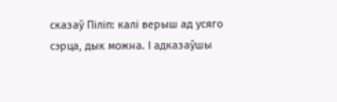сказаў Піліп: калі верыш ад усяго сэрца, дык можна. І адказаўшы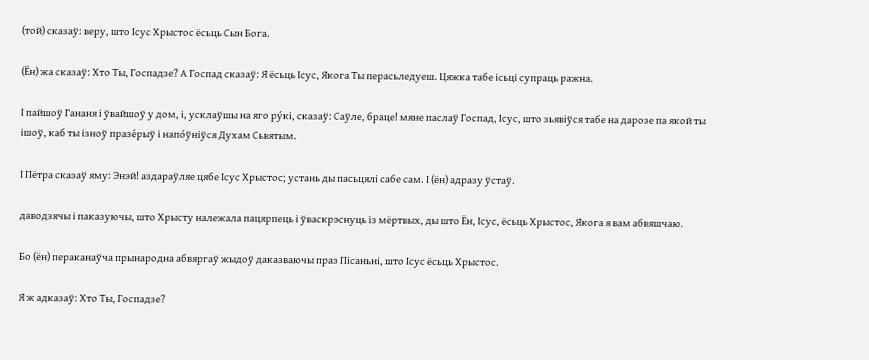(той) сказаў: веру, што Ісус Хрыстос ёсьць Сын Бога.

(Ён) жа сказаў: Хто Ты, Госпадзе? А Госпад сказаў: Я ёсьць Ісус, Якога Ты перасьледуеш. Цяжка табе ісьці супраць ражна.

І пайшоў Гананя і ўвайшоў у дом, і, усклаўшы на яго ру́кі, сказаў: Саўле, браце! мяне паслаў Госпад, Ісус, што зьявіўся табе на дарозе па якой ты ішоў, каб ты ізноў празе́рыў і напо́ўніўся Духам Сьвятым.

І Пётра сказаў яму: Энэй! аздараўляе цябе Ісус Хрыстос; устань ды пасьцялі сабе сам. І (ён) адразу ўстаў.

даводзячы і паказуючы, што Хрысту належала пацярпець і ўваскрэснуць із мёртвых, ды што Ён, Ісус, ёсьць Хрыстос, Якога я вам абвяшчаю.

Бо (ён) пераканаўча прынародна абвяргаў жыдоў даказваючы праз Пісаньні, што Ісус ёсьць Хрыстос.

Я ж адказаў: Хто Ты, Госпадзе?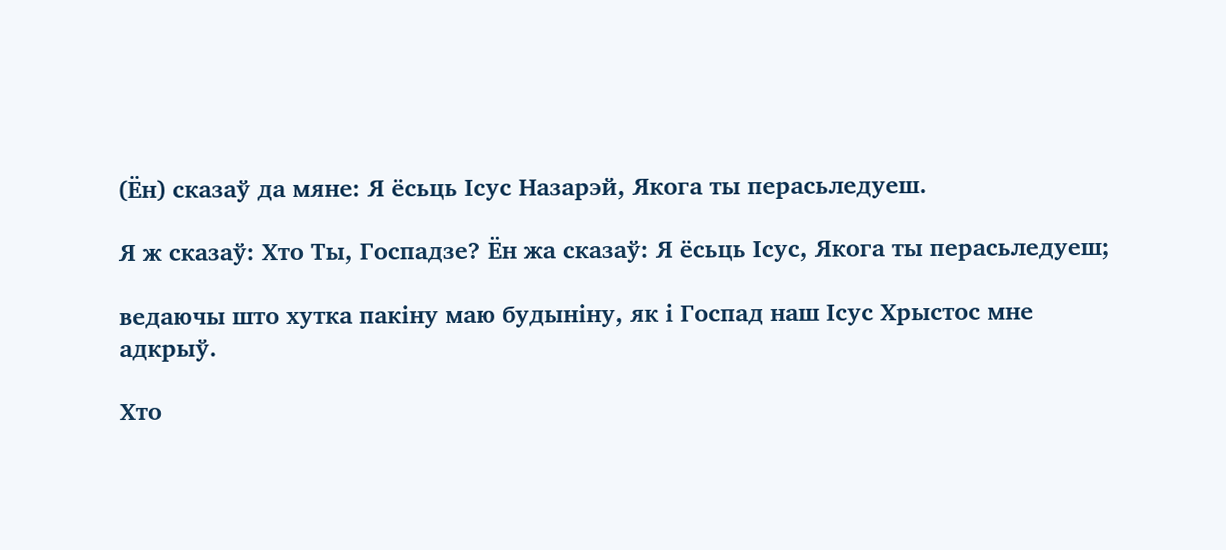(Ён) сказаў да мяне: Я ёсьць Ісус Назарэй, Якога ты перасьледуеш.

Я ж сказаў: Хто Ты, Госпадзе? Ён жа сказаў: Я ёсьць Ісус, Якога ты перасьледуеш;

ведаючы што хутка пакіну маю будыніну, як і Госпад наш Ісус Хрыстос мне адкрыў.

Хто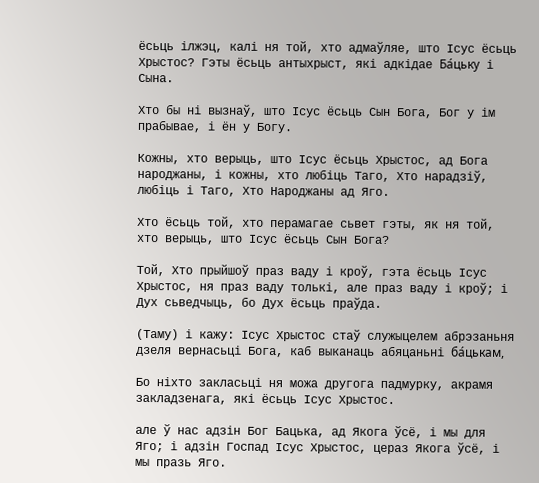ёсьць ілжэц, калі ня той, хто адмаўляе, што Ісус ёсьць Хрыстос? Гэты ёсьць антыхрыст, які адкідае Ба́цьку і Сына.

Хто бы ні вызнаў, што Ісус ёсьць Сын Бога, Бог у ім прабывае, і ён у Богу.

Кожны, хто верыць, што Ісус ёсьць Хрыстос, ад Бога народжаны, і кожны, хто любіць Таго, Хто нарадзіў, любіць і Таго, Хто Народжаны ад Яго.

Хто ёсьць той, хто перамагае сьвет гэты, як ня той, хто верыць, што Ісус ёсьць Сын Бога?

Той, Хто прыйшоў праз ваду і кроў, гэта ёсьць Ісус Хрыстос, ня праз ваду толькі, але праз ваду і кроў; і Дух сьведчыць, бо Дух ёсьць праўда.

(Таму) і кажу: Ісус Хрыстос стаў служыцелем абрэзаньня дзеля вернасьці Бога, каб выканаць абяцаньні ба́цькам,

Бо ніхто закласьці ня можа другога падмурку, акрамя закладзенага, які ёсьць Ісус Хрыстос.

але ў нас адзін Бог Бацька, ад Якога ўсё, і мы для Яго; і адзін Госпад Ісус Хрыстос, цераз Якога ўсё, і мы празь Яго.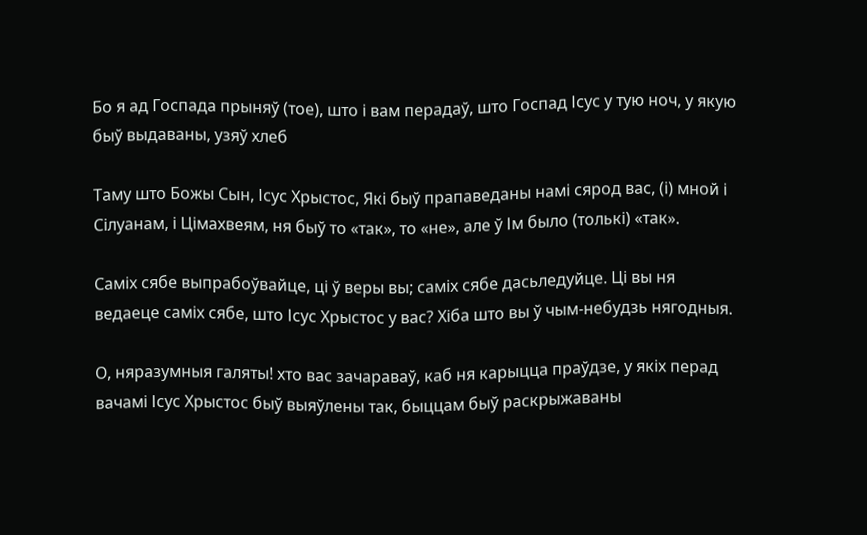Бо я ад Госпада прыняў (тое), што і вам перадаў, што Госпад Ісус у тую ноч, у якую быў выдаваны, узяў хлеб

Таму што Божы Сын, Ісус Хрыстос, Які быў прапаведаны намі сярод вас, (і) мной і Сілуанам, і Цімахвеям, ня быў то «так», то «не», але ў Ім было (толькі) «так».

Саміх сябе выпрабоўвайце, ці ў веры вы; саміх сябе дасьледуйце. Ці вы ня ведаеце саміх сябе, што Ісус Хрыстос у вас? Хіба што вы ў чым-небудзь нягодныя.

О, няразумныя галяты! хто вас зачараваў, каб ня карыцца праўдзе, у якіх перад вачамі Ісус Хрыстос быў выяўлены так, быццам быў раскрыжаваны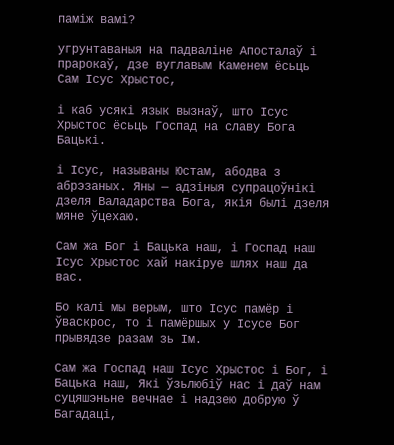паміж вамі?

угрунтаваныя на падваліне Апосталаў і прарокаў, дзе вуглавым Каменем ёсьць Сам Ісус Хрыстос,

і каб усякі язык вызнаў, што Ісус Хрыстос ёсьць Госпад на славу Бога Бацькі.

і Ісус, называны Юстам, абодва з абрэзаных. Яны — адзіныя супрацоўнікі дзеля Валадарства Бога, якія былі дзеля мяне ўцехаю.

Сам жа Бог і Бацька наш, і Госпад наш Ісус Хрыстос хай накіруе шлях наш да вас.

Бо калі мы верым, што Ісус памёр і ўваскрос, то і памёршых у Ісусе Бог прывядзе разам зь Ім.

Сам жа Госпад наш Ісус Хрыстос і Бог, і Бацька наш, Які ўзьлюбіў нас і даў нам суцяшэньне вечнае і надзею добрую ў Багадаці,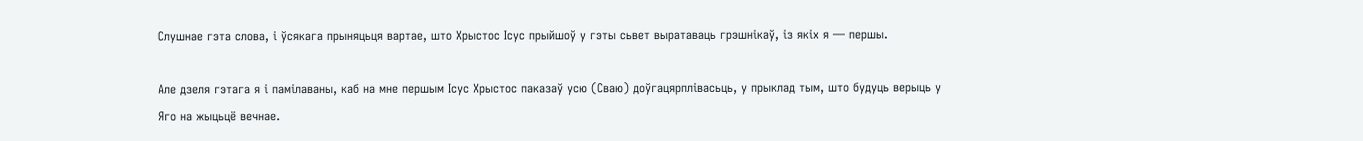Слушнае гэта слова, і ўсякага прыняцьця вартае, што Хрыстос Ісус прыйшоў у гэты сьвет выратаваць грэшнікаў, із якіх я — першы.

Але дзеля гэтага я і памілаваны, каб на мне першым Ісус Хрыстос паказаў усю (Сваю) доўгацярплівасьць, у прыклад тым, што будуць верыць у Яго на жыцьцё вечнае.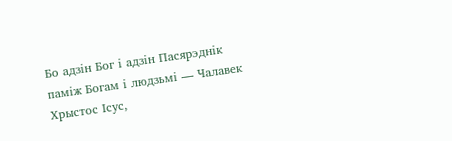Бо адзін Бог і адзін Пасярэднік паміж Богам і людзьмі — Чалавек Хрыстос Ісус,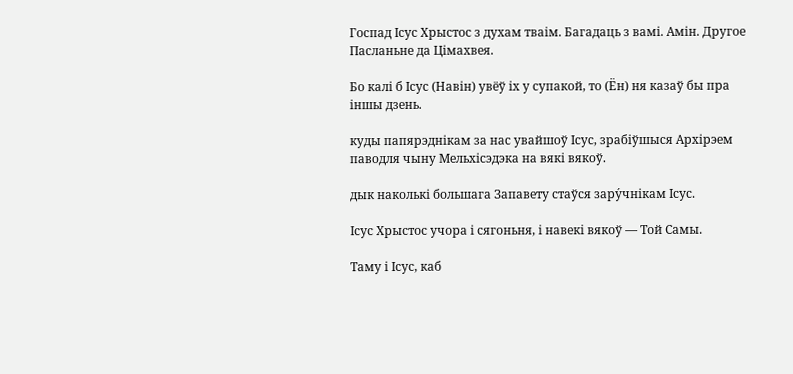Госпад Ісус Хрыстос з духам тваім. Багадаць з вамі. Амін. Другое Пасланьне да Цімахвея.

Бо калі б Ісус (Навін) увёў іх у супакой, то (Ён) ня казаў бы пра іншы дзень.

куды папярэднікам за нас увайшоў Ісус, зрабіўшыся Архірэем паводля чыну Мельхісэдэка на вякі вякоў.

дык наколькі большага Запавету стаўся зару́чнікам Ісус.

Ісус Хрыстос учора і сягоньня, і навекі вякоў — Той Самы.

Таму і Ісус, каб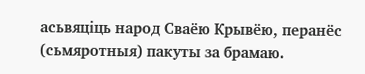асьвяціць народ Сваёю Крывёю, перанёс (сьмяротныя) пакуты за брамаю.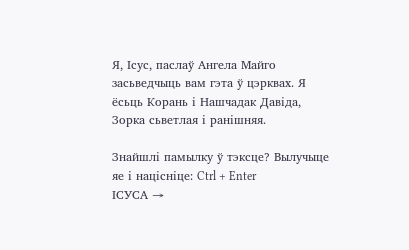Я, Ісус, паслаў Ангела Майго засьведчыць вам гэта ў цэрквах. Я ёсьць Корань і Нашчадак Давіда, Зорка сьветлая і ранішняя.

Знайшлі памылку ў тэксце? Вылучыце яе і націсніце: Ctrl + Enter
ІСУСА →